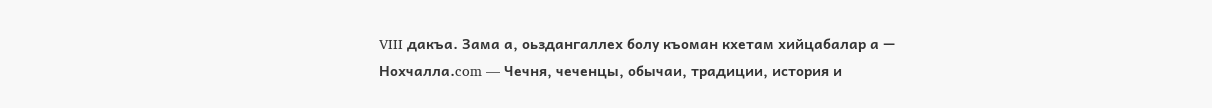VIII дакъа. Зама а, оьздангаллех болу къоман кхетам хийцабалар а — Нохчалла.com — Чечня, чеченцы, обычаи, традиции, история и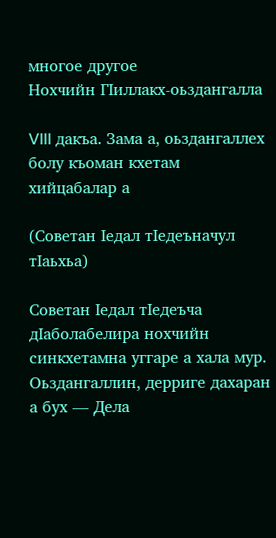многое другое
Нохчийн ГIиллакх-оьздангалла

VIII дакъа. Зама а, оьздангаллех болу къоман кхетам хийцабалар а

(Советан Iедал тIедеъначул тIаьхьа)

Советан Iедал тIедеъча дIаболабелира нохчийн синкхетамна уггаре а хала мур. Оьздангаллин, дерриге дахаран а бух — Дела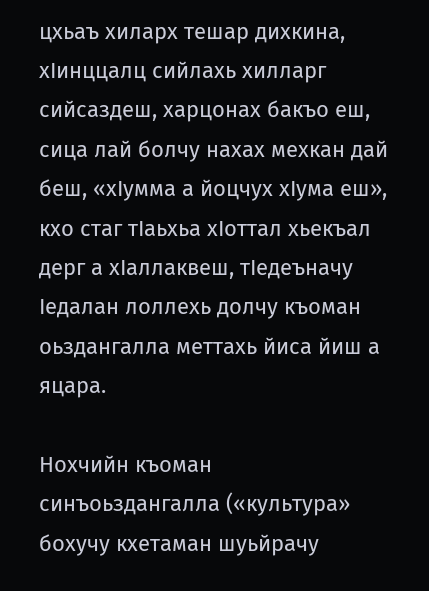цхьаъ хиларх тешар дихкина, хIинццалц сийлахь хилларг сийсаздеш, харцонах бакъо еш, сица лай болчу нахах мехкан дай беш, «хIумма а йоцчух хIума еш», кхо стаг тIаьхьа хIоттал хьекъал дерг а хIаллаквеш, тIедеъначу Iедалан лоллехь долчу къоман оьздангалла меттахь йиса йиш а яцара.

Нохчийн къоман синъоьздангалла («культура» бохучу кхетаман шуьйрачу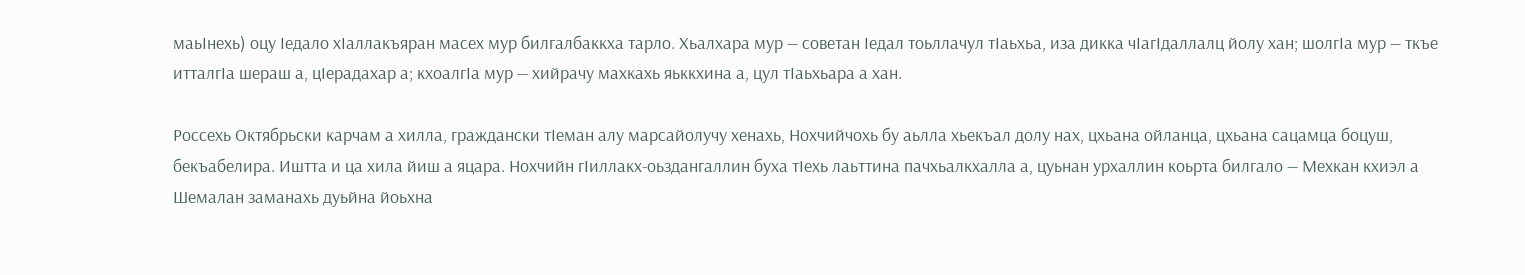маьIнехь) оцу Iедало хIаллакъяран масех мур билгалбаккха тарло. Хьалхара мур — советан Iедал тоьллачул тIаьхьа, иза дикка чIагIдаллалц йолу хан; шолгIа мур — ткъе итталгIа шераш а, цIерадахар а; кхоалгIа мур — хийрачу махкахь яьккхина а, цул тIаьхьара а хан.

Россехь Октябрьски карчам а хилла, граждански тIеман алу марсайолучу хенахь, Нохчийчохь бу аьлла хьекъал долу нах, цхьана ойланца, цхьана сацамца боцуш, бекъабелира. Иштта и ца хила йиш а яцара. Нохчийн гIиллакх-оьздангаллин буха тIехь лаьттина пачхьалкхалла а, цуьнан урхаллин коьрта билгало — Мехкан кхиэл а Шемалан заманахь дуьйна йоьхна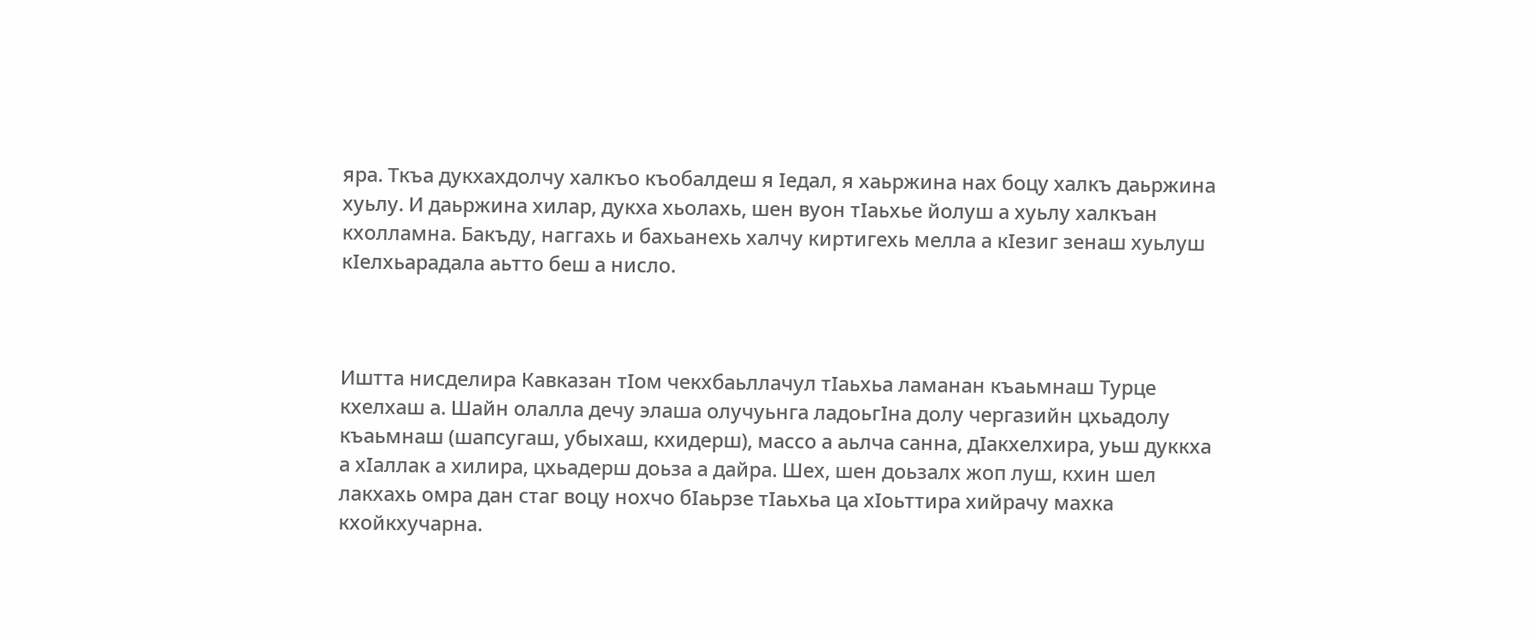яра. Ткъа дукхахдолчу халкъо къобалдеш я Iедал, я хаьржина нах боцу халкъ даьржина хуьлу. И даьржина хилар, дукха хьолахь, шен вуон тIаьхье йолуш а хуьлу халкъан кхолламна. Бакъду, наггахь и бахьанехь халчу киртигехь мелла а кIезиг зенаш хуьлуш кIелхьарадала аьтто беш а нисло.



Иштта нисделира Кавказан тIом чекхбаьллачул тIаьхьа ламанан къаьмнаш Турце кхелхаш а. Шайн олалла дечу элаша олучуьнга ладоьгIна долу чергазийн цхьадолу къаьмнаш (шапсугаш, убыхаш, кхидерш), массо а аьлча санна, дIакхелхира, уьш дуккха а хIаллак а хилира, цхьадерш доьза а дайра. Шех, шен доьзалх жоп луш, кхин шел лакхахь омра дан стаг воцу нохчо бIаьрзе тIаьхьа ца хIоьттира хийрачу махка кхойкхучарна.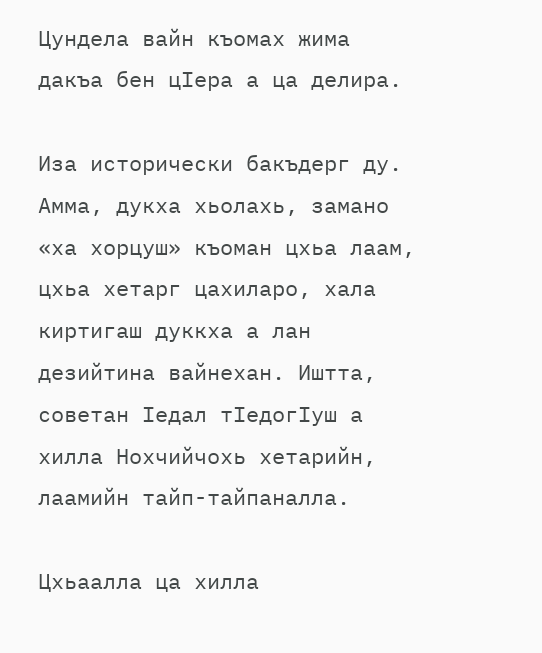Цундела вайн къомах жима дакъа бен цIера а ца делира.

Иза исторически бакъдерг ду. Амма, дукха хьолахь, замано «ха хорцуш» къоман цхьа лаам, цхьа хетарг цахиларо, хала киртигаш дуккха а лан дезийтина вайнехан. Иштта, советан Iедал тIедогIуш а хилла Нохчийчохь хетарийн, лаамийн тайп-тайпаналла.

Цхьаалла ца хилла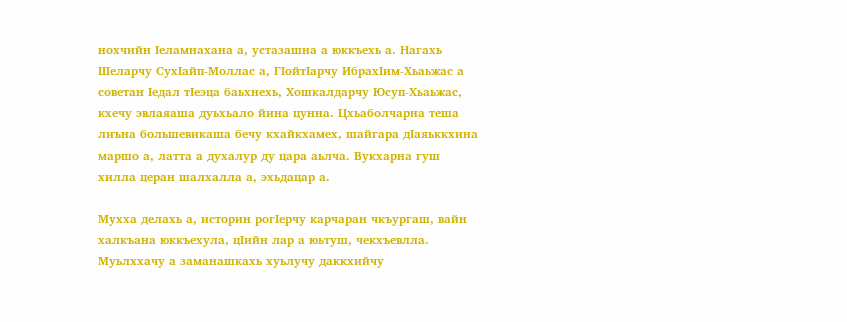нохчийн Iеламнахана а, устазашна а юккъехь а. Нагахь Шеларчу СухIайп-Моллас а, ГIойтIарчу ИбрахIим-Хьаьжас а советан Iедал тIеэца баьхнехь, Хошкалдарчу Юсуп-Хьаьжас, кхечу эвлаяаша дуьхьало йина цунна. Цхьаболчарна теша лиъна большевикаша бечу кхайкхамех, шайгара дIаяьккхина маршо а, латта а духалур ду цара аьлча. Вукхарна гуш хилла церан шалхалла а, эхьдацар а.

Мухха делахь а, историн рогIерчу карчаран чкъургаш, вайн халкъана юккъехула, цIийн лар а юьтуш, чекхъевлла. Муьлххачу а заманашкахь хуьлучу даккхийчу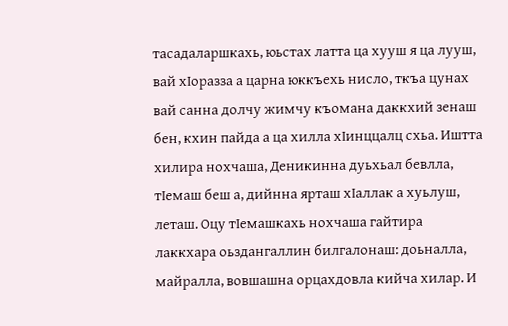тасадаларшкахь, юьстах латта ца хууш я ца лууш, вай хIоразза а царна юккъехь нисло, ткъа цунах вай санна долчу жимчу къомана даккхий зенаш бен, кхин пайда а ца хилла хIинццалц схьа. Иштта хилира нохчаша, Деникинна дуьхьал бевлла, тIемаш беш а, дийнна ярташ хIаллак а хуьлуш, леташ. Оцу тIемашкахь нохчаша гайтира лаккхара оьздангаллин билгалонаш: доьналла, майралла, вовшашна орцахдовла кийча хилар. И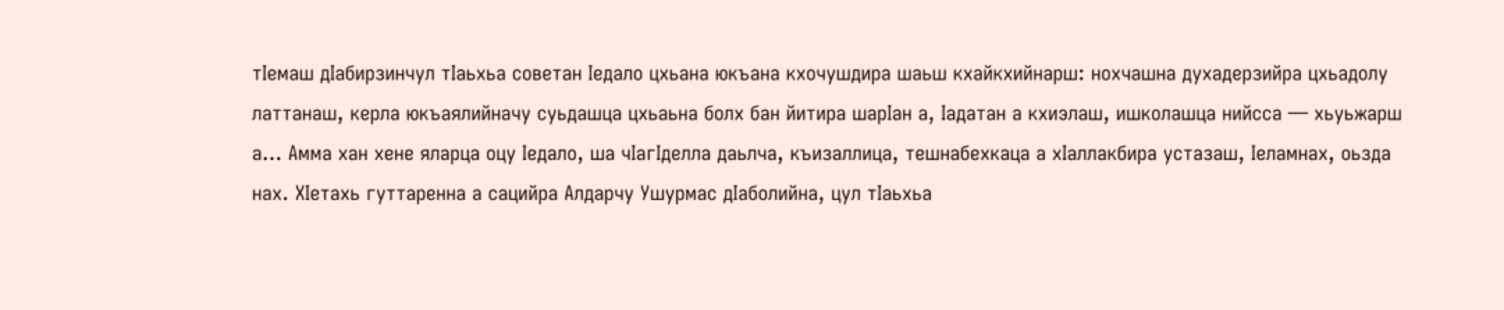тIемаш дIабирзинчул тIаьхьа советан Iедало цхьана юкъана кхочушдира шаьш кхайкхийнарш: нохчашна духадерзийра цхьадолу латтанаш, керла юкъаялийначу суьдашца цхьаьна болх бан йитира шарIан а, Iадатан а кхиэлаш, ишколашца нийсса — хьуьжарш а… Амма хан хене яларца оцу Iедало, ша чIагIделла даьлча, къизаллица, тешнабехкаца а хIаллакбира устазаш, Iеламнах, оьзда нах. ХIетахь гуттаренна а сацийра Алдарчу Ушурмас дIаболийна, цул тIаьхьа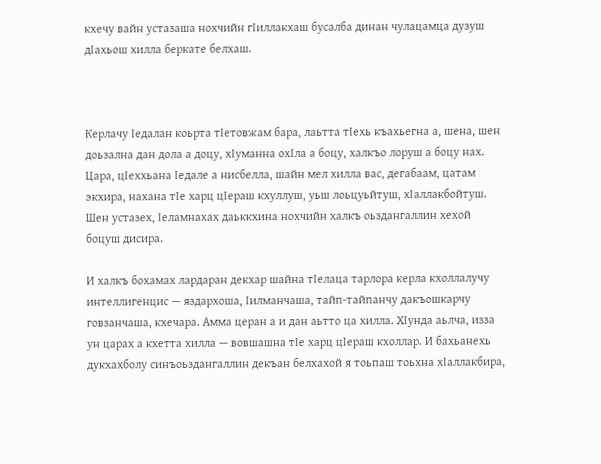кхечу вайн устазаша нохчийн гIиллакхаш бусалба динан чулацамца дузуш дIахьош хилла беркате белхаш.



Керлачу Iедалан коьрта тIетовжам бара, лаьтта тIехь къахьегна а, шена, шен доьзална дан дола а доцу, хIуманна охIла а боцу, халкъо лоруш а боцу нах. Цара, цIеххьана Iедале а нисбелла, шайн мел хилла вас, дегабаам, цатам экхира, нахана тIе харц цIераш кхуллуш, уьш лоьцуьйтуш, хIаллакбойтуш. Шен устазех, Iеламнахах даьккхина нохчийн халкъ оьздангаллин хехой боцуш дисира.

И халкъ бохамах лардаран декхар шайна тIелаца тарлора керла кхоллалучу интеллигенцис — яздархоша, Iилманчаша, тайп-тайпанчу дакъошкарчу говзанчаша, кхечара. Амма церан а и дан аьтто ца хилла. ХIунда аьлча, изза ун царах а кхетта хилла — вовшашна тIе харц цIераш кхоллар. И бахьанехь дукхахболу синъоьздангаллин декъан белхахой я тоьпаш тоьхна хIаллакбира,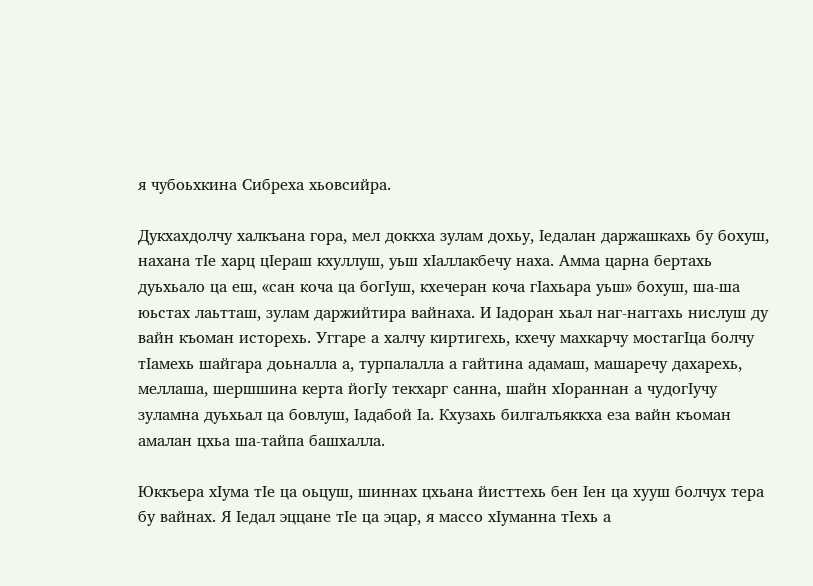я чубоьхкина Сибреха хьовсийра.

Дукхахдолчу халкъана гора, мел доккха зулам дохьу, Iедалан даржашкахь бу бохуш, нахана тIе харц цIераш кхуллуш, уьш хIаллакбечу наха. Амма царна бертахь дуьхьало ца еш, «сан коча ца богIуш, кхечеран коча гIахьара уьш» бохуш, ша-ша юьстах лаьтташ, зулам даржийтира вайнаха. И Iадоран хьал наг-наггахь нислуш ду вайн къоман исторехь. Уггаре а халчу киртигехь, кхечу махкарчу мостагIца болчу тIамехь шайгара доьналла а, турпалалла а гайтина адамаш, машаречу дахарехь, меллаша, шершшина керта йогIу текхарг санна, шайн хIораннан а чудогIучу зуламна дуьхьал ца бовлуш, Iадабой Iа. Кхузахь билгалъяккха еза вайн къоман амалан цхьа ша-тайпа башхалла.

Юккъера хIума тIе ца оьцуш, шиннах цхьана йисттехь бен Iен ца хууш болчух тера бу вайнах. Я Iедал эццане тIе ца эцар, я массо хIуманна тIехь а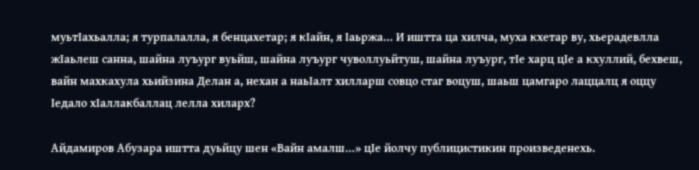муьтIахьалла; я турпалалла, я бенцахетар; я кIайн, я Iаьржа… И иштта ца хилча, муха кхетар ву, хьерадевлла жIаьлеш санна, шайна луъург вуьйш, шайна луъург чуволлуьйтуш, шайна луъург, тIе харц цIе а кхуллий, бехвеш, вайн махкахула хьийзина Делан а, нехан а наьIалт хилларш совцо стаг воцуш, шаьш цамгаро лаццалц я оццу Iедало хIаллакбаллац лелла хиларх?

Айдамиров Абузара иштта дуьйцу шен «Вайн амалш…» цIе йолчу публицистикин произведенехь.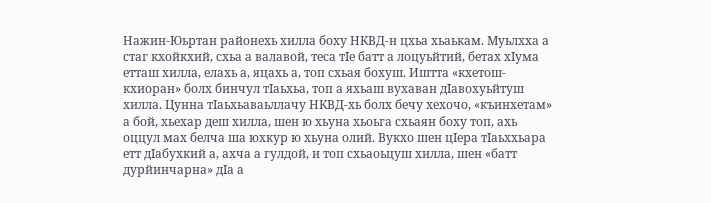Нажин-Юьртан районехь хилла боху НКВД-н цхьа хьаькам. Муьлхха а стаг кхойкхий, схьа а валавой, теса тIе батт а лоцуьйтий, бетах хIума етташ хилла, елахь а, яцахь а, топ схьая бохуш. Иштта «кхетош-кхиоран» болх бинчул тIаьхьа, топ а яхьаш вухаван дIавохуьйтуш хилла. Цунна тIаьхьаваьллачу НКВД-хь болх бечу хехочо, «къинхетам» а бой, хьехар деш хилла, шен ю хьуна хьоьга схьаян боху топ, ахь оццул мах белча ша юхкур ю хьуна олий. Вукхо шен цIера тIаьххьара етт дIабухкий а, ахча а гулдой, и топ схьаоьцуш хилла, шен «батт дурйинчарна» дIа а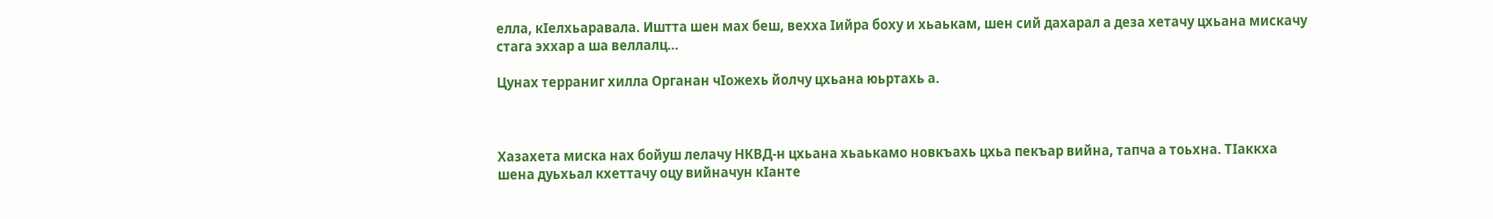елла, кIелхьаравала. Иштта шен мах беш, вехха Iийра боху и хьаькам, шен сий дахарал а деза хетачу цхьана мискачу стага эххар а ша веллалц…

Цунах терраниг хилла Органан чIожехь йолчу цхьана юьртахь а.



Хазахета миска нах бойуш лелачу НКВД-н цхьана хьаькамо новкъахь цхьа пекъар вийна, тапча а тоьхна. ТIаккха шена дуьхьал кхеттачу оцу вийначун кIанте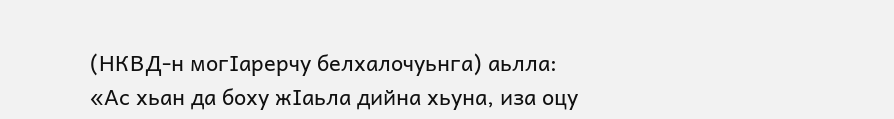(НКВД-н могIарерчу белхалочуьнга) аьлла: «Ас хьан да боху жIаьла дийна хьуна, иза оцу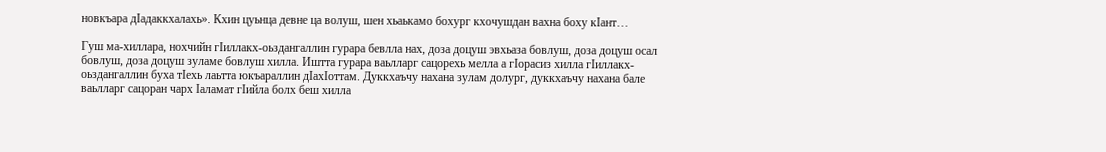новкъара дIадаккхалахь». Кхин цуьнца девне ца волуш, шен хьаькамо бохург кхочушдан вахна боху кIант…

Гуш ма-хиллара, нохчийн гIиллакх-оьздангаллин гурара бевлла нах, доза доцуш эвхьаза бовлуш, доза доцуш осал бовлуш, доза доцуш зуламе бовлуш хилла. Иштта гурара ваьлларг сацорехь мелла а гIорасиз хилла гIиллакх-оьздангаллин буха тIехь лаьтта юкъараллин дIахIоттам. Дуккхаъчу нахана зулам долург, дуккхаъчу нахана бале ваьлларг сацоран чарх Iаламат гIийла болх беш хилла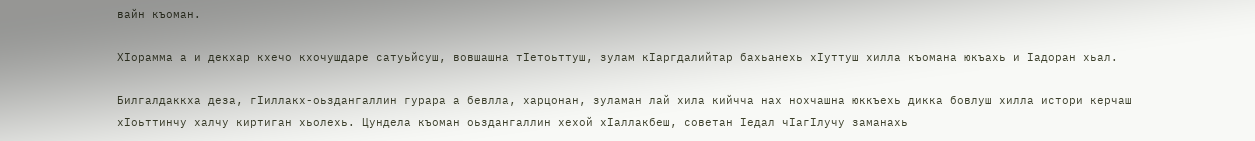вайн къоман.

ХIорамма а и декхар кхечо кхочушдаре сатуьйсуш, вовшашна тIетоьттуш, зулам кIаргдалийтар бахьанехь хIуттуш хилла къомана юкъахь и Iадоран хьал.

Билгалдаккха деза, гIиллакх-оьздангаллин гурара а бевлла, харцонан, зуламан лай хила кийчча нах нохчашна юккъехь дикка бовлуш хилла истори керчаш хIоьттинчу халчу киртиган хьолехь. Цундела къоман оьздангаллин хехой хIаллакбеш, советан Iедал чIагIлучу заманахь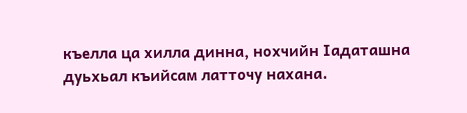къелла ца хилла динна, нохчийн Iадаташна дуьхьал къийсам латточу нахана.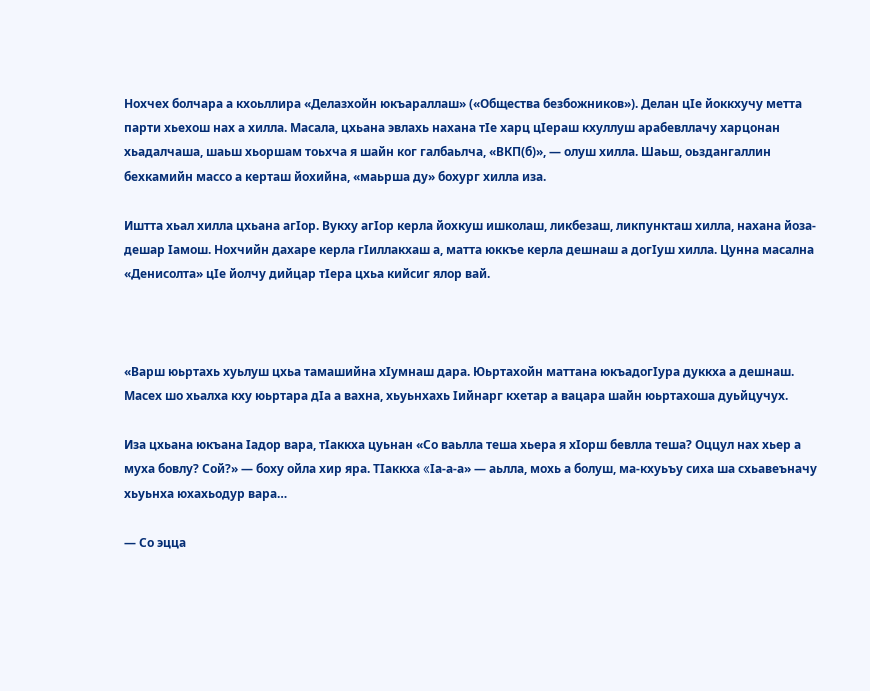Нохчех болчара а кхоьллира «Делазхойн юкъараллаш» («Общества безбожников»). Делан цIе йоккхучу метта парти хьехош нах а хилла. Масала, цхьана эвлахь нахана тIе харц цIераш кхуллуш арабевллачу харцонан хьадалчаша, шаьш хьоршам тоьхча я шайн ког галбаьлча, «ВКП(б)», — олуш хилла. Шаьш, оьздангаллин бехкамийн массо а керташ йохийна, «маьрша ду» бохург хилла иза.

Иштта хьал хилла цхьана агIор. Вукху агIор керла йохкуш ишколаш, ликбезаш, ликпункташ хилла, нахана йоза-дешар Iамош. Нохчийн дахаре керла гIиллакхаш а, матта юккъе керла дешнаш а догIуш хилла. Цунна масална «Денисолта» цIе йолчу дийцар тIера цхьа кийсиг ялор вай.



«Варш юьртахь хуьлуш цхьа тамашийна хIумнаш дара. Юьртахойн маттана юкъадогIура дуккха а дешнаш. Масех шо хьалха кху юьртара дIа а вахна, хьуьнхахь Iийнарг кхетар а вацара шайн юьртахоша дуьйцучух.

Иза цхьана юкъана Iадор вара, тIаккха цуьнан «Со ваьлла теша хьера я хIорш бевлла теша? Оццул нах хьер а муха бовлу? Сой?» — боху ойла хир яра. ТIаккха «Iа-а-а» — аьлла, мохь а болуш, ма-кхуьъу сиха ша схьавеъначу хьуьнха юхахьодур вара…

— Со эцца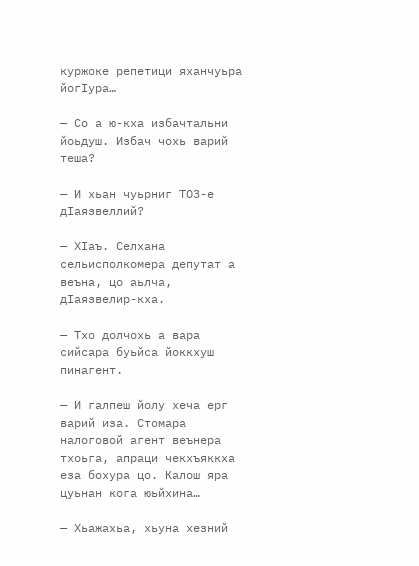куржоке репетици яханчуьра йогIура…

— Со а ю-кха избачтальни йоьдуш. Избач чохь варий теша?

— И хьан чуьрниг ТОЗ-е дIаязвеллий?

— ХIаъ. Селхана сельисполкомера депутат а веъна, цо аьлча, дIаязвелир-кха.

— Тхо долчохь а вара сийсара буьйса йоккхуш пинагент.

— И галпеш йолу хеча ерг варий иза. Стомара налоговой агент веънера тхоьга, апраци чекхъяккха еза бохура цо. Калош яра цуьнан кога юьйхина…

— Хьажахьа, хьуна хезний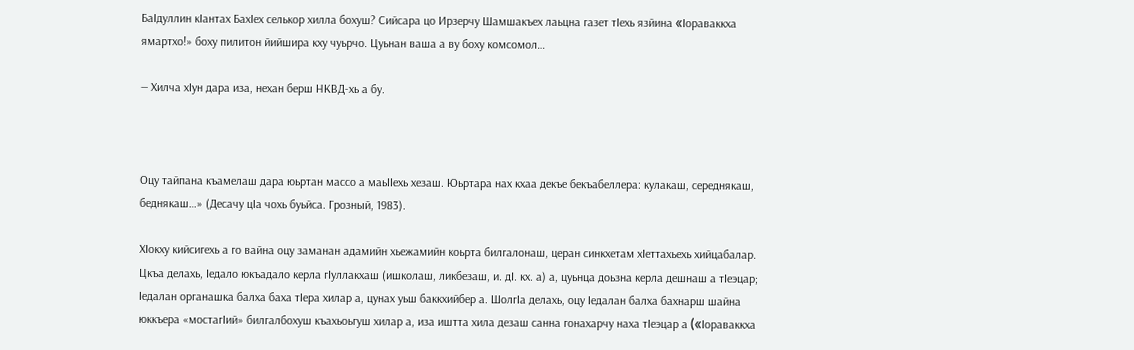БаIдуллин кIантах БахIех селькор хилла бохуш? Сийсара цо Ирзерчу Шамшакъех лаьцна газет тIехь язйина «Iораваккха ямартхо!» боху пилитон йийшира кху чуьрчо. Цуьнан ваша а ву боху комсомол…

— Хилча хIун дара иза, нехан берш НКВД-хь а бу.



Оцу тайпана къамелаш дара юьртан массо а маьIIехь хезаш. Юьртара нах кхаа декъе бекъабеллера: кулакаш, середнякаш, беднякаш…» (Десачу цIа чохь буьйса. Грозный, 1983).

ХIокху кийсигехь а го вайна оцу заманан адамийн хьежамийн коьрта билгалонаш, церан синкхетам хIеттахьехь хийцабалар. Цкъа делахь, Iедало юкъадало керла гIуллакхаш (ишколаш, ликбезаш, и. дI. кх. а) а, цуьнца доьзна керла дешнаш а тIеэцар; Iедалан органашка балха баха тIера хилар а, цунах уьш баккхийбер а. ШолгIа делахь, оцу Iедалан балха бахнарш шайна юккъера «мостагIий» билгалбохуш къахьоьгуш хилар а, иза иштта хила дезаш санна гонахарчу наха тIеэцар а («Iораваккха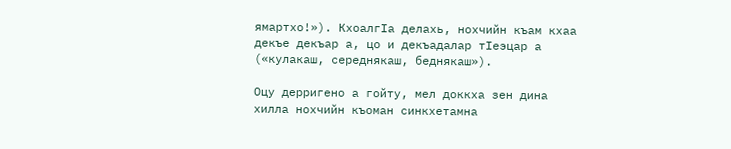ямартхо!»). КхоалгIа делахь, нохчийн къам кхаа декъе декъар а, цо и декъадалар тIеэцар а («кулакаш, середнякаш, беднякаш»).

Оцу дерригено а гойту, мел доккха зен дина хилла нохчийн къоман синкхетамна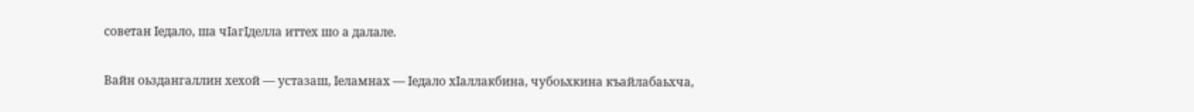советан Iедало, ша чIагIделла иттех шо а далале.

Вайн оьздангаллин хехой — устазаш, Iеламнах — Iедало хIаллакбина, чубоьхкина къайлабаьхча,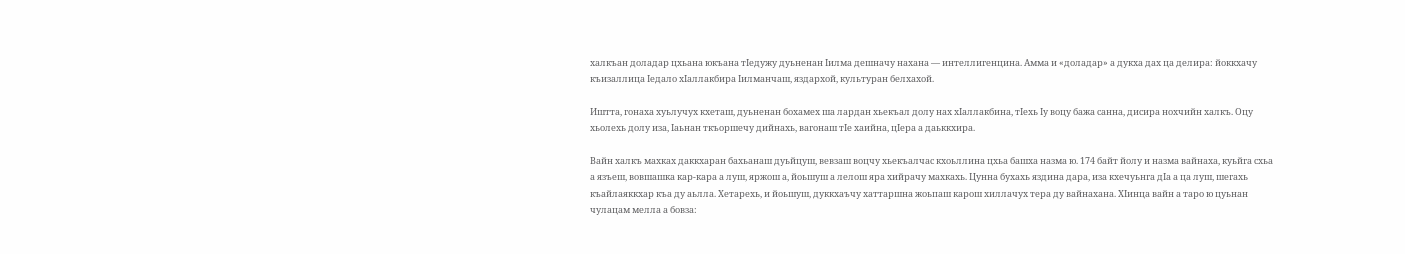халкъан доладар цхьана юкъана тIедужу дуьненан Iилма дешначу нахана — интеллигенцина. Амма и «доладар» а дукха дах ца делира: йоккхачу къизаллица Iедало хIаллакбира Iилманчаш, яздархой, культуран белхахой.

Иштта, гонаха хуьлучух кхеташ, дуьненан бохамех ша лардан хьекъал долу нах хIаллакбина, тIехь Iу воцу бажа санна, дисира нохчийн халкъ. Оцу хьолехь долу иза, Iаьнан ткъоршечу дийнахь, вагонаш тIе хаийна, цIера а даьккхира.

Вайн халкъ махках даккхаран бахьанаш дуьйцуш, вевзаш воцчу хьекъалчас кхоьллина цхьа башха назма ю. 174 байт йолу и назма вайнаха, куьйга схьа а язъеш, вовшашка кар-кара а луш, яржош а, йоьшуш а лелош яра хийрачу махкахь. Цунна бухахь яздина дара, иза кхечуьнга дIа а ца луш, шегахь къайлаяккхар къа ду аьлла. Хетарехь, и йоьшуш, дуккхаъчу хаттаршна жоьпаш карош хиллачух тера ду вайнахана. ХIинца вайн а таро ю цуьнан чулацам мелла а бовза: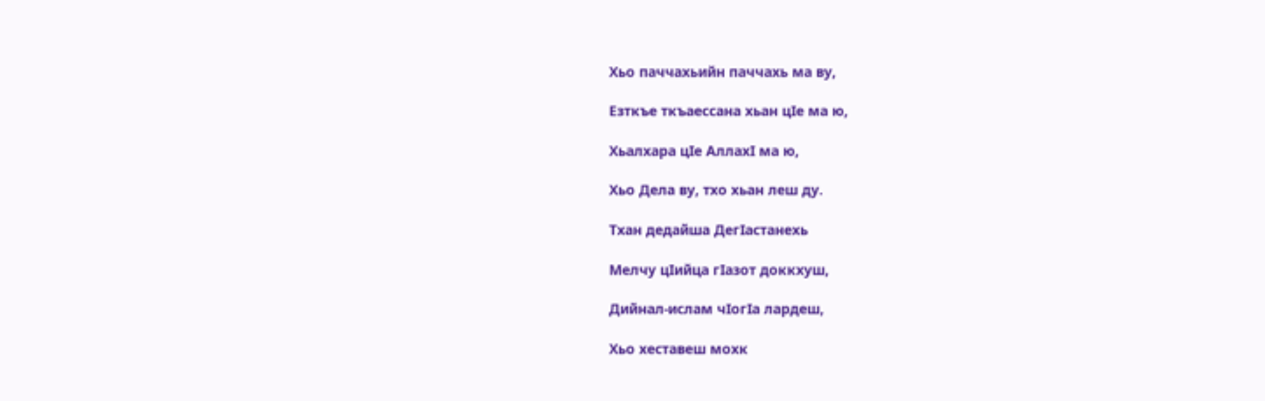Хьо паччахьийн паччахь ма ву,

Езткъе ткъаессана хьан цIе ма ю,

Хьалхара цIе АллахI ма ю,

Хьо Дела ву, тхо хьан леш ду.

Тхан дедайша ДегIастанехь

Мелчу цIийца гIазот доккхуш,

Дийнал-ислам чIогIа лардеш,

Хьо хеставеш мохк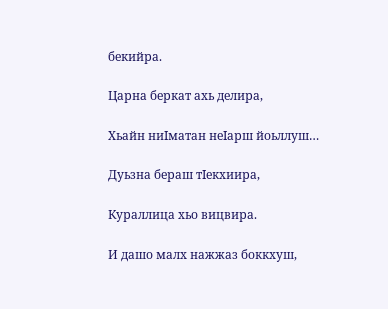бекийра.

Царна беркат ахь делира,

Хьайн ниIматан неIарш йоьллуш…

Дуьзна бераш тIекхиира,

Кураллица хьо вицвира.

И дашо малх нажжаз боккхуш,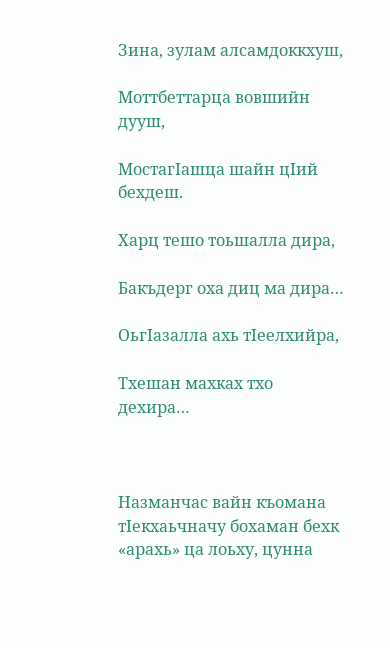Зина, зулам алсамдоккхуш,

Моттбеттарца вовшийн дууш,

МостагIашца шайн цIий бехдеш.

Харц тешо тоьшалла дира,

Бакъдерг оха диц ма дира…

ОьгIазалла ахь тIеелхийра,

Тхешан махках тхо дехира…



Назманчас вайн къомана тIекхаьчначу бохаман бехк «арахь» ца лоьху, цунна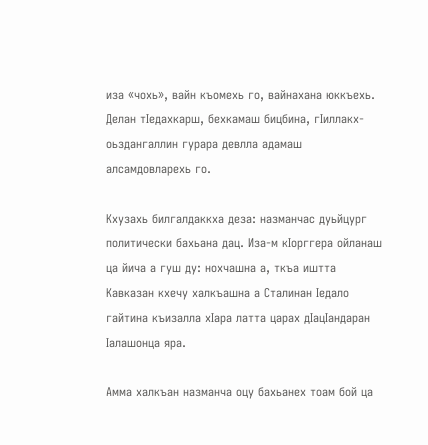иза «чохь», вайн къомехь го, вайнахана юккъехь. Делан тIедахкарш, бехкамаш бицбина, гIиллакх-оьздангаллин гурара девлла адамаш алсамдовларехь го.

Кхузахь билгалдаккха деза: назманчас дуьйцург политически бахьана дац. Иза-м кIорггера ойланаш ца йича а гуш ду: нохчашна а, ткъа иштта Кавказан кхечу халкъашна а Сталинан Iедало гайтина къизалла хIара латта царах дIацIандаран Iалашонца яра.

Амма халкъан назманча оцу бахьанех тоам бой ца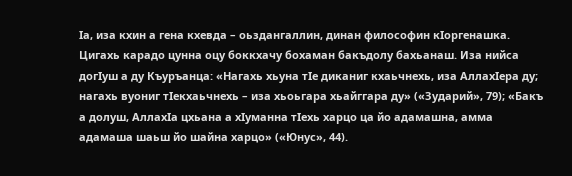Iа, иза кхин а гена кхевда – оьздангаллин, динан философин кIоргенашка. Цигахь карадо цунна оцу боккхачу бохаман бакъдолу бахьанаш. Иза нийса догIуш а ду Къуръанца: «Нагахь хьуна тIе диканиг кхаьчнехь, иза АллахIера ду; нагахь вуониг тIекхаьчнехь – иза хьоьгара хьайггара ду» («Зударий», 79); «Бакъ а долуш, АллахIа цхьана а хIуманна тIехь харцо ца йо адамашна, амма адамаша шаьш йо шайна харцо» («Юнус», 44).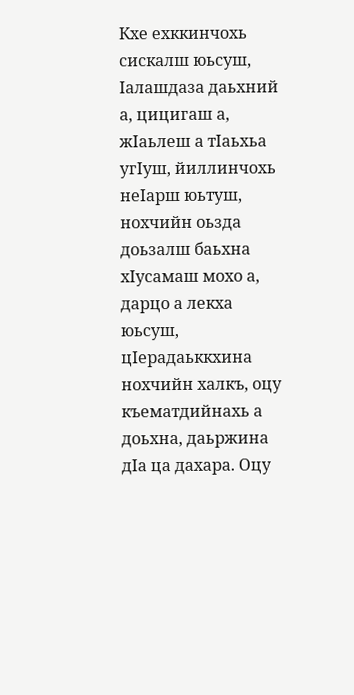Кхе ехккинчохь сискалш юьсуш, Iалашдаза даьхний а, цицигаш а, жIаьлеш а тIаьхьа угIуш, йиллинчохь неIарш юьтуш, нохчийн оьзда доьзалш баьхна хIусамаш мохо а, дарцо а лекха юьсуш, цIерадаьккхина нохчийн халкъ, оцу къематдийнахь а доьхна, даьржина дIа ца дахара. Оцу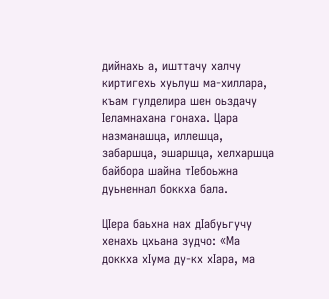дийнахь а, ишттачу халчу киртигехь хуьлуш ма-хиллара, къам гулделира шен оьздачу Iеламнахана гонаха. Цара назманашца, иллешца, забаршца, эшаршца, хелхаршца байбора шайна тIебоьжна дуьненнал боккха бала.

ЦIера баьхна нах дIабуьгучу хенахь цхьана зудчо: «Ма доккха хIума ду-кх хIара, ма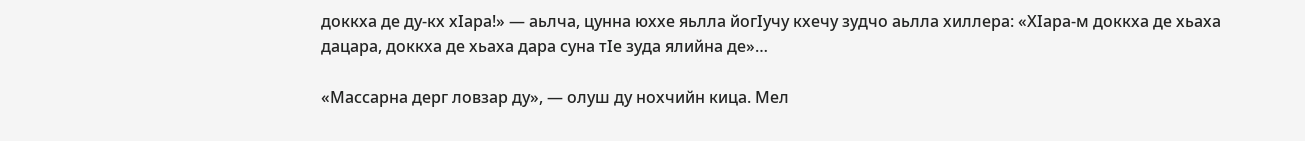доккха де ду-кх хIара!» — аьлча, цунна юххе яьлла йогIучу кхечу зудчо аьлла хиллера: «ХIара-м доккха де хьаха дацара, доккха де хьаха дара суна тIе зуда ялийна де»…

«Массарна дерг ловзар ду», — олуш ду нохчийн кица. Мел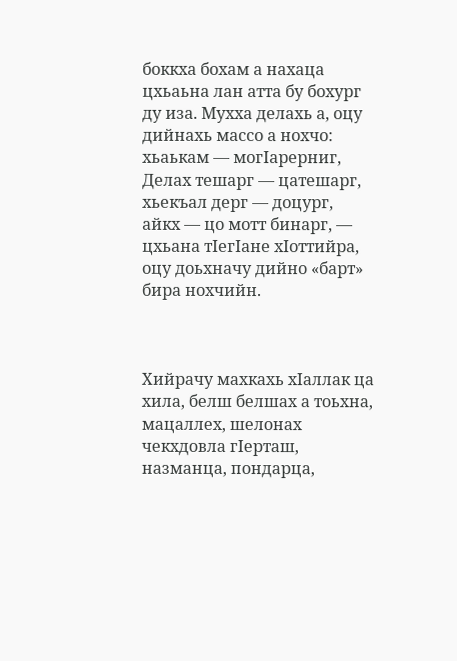боккха бохам а нахаца цхьаьна лан атта бу бохург ду иза. Мухха делахь а, оцу дийнахь массо а нохчо: хьаькам — могIарерниг, Делах тешарг — цатешарг, хьекъал дерг — доцург, айкх — цо мотт бинарг, — цхьана тIегIане хIоттийра, оцу доьхначу дийно «барт» бира нохчийн.



Хийрачу махкахь хIаллак ца хила, белш белшах а тоьхна, мацаллех, шелонах чекхдовла гIерташ, назманца, пондарца,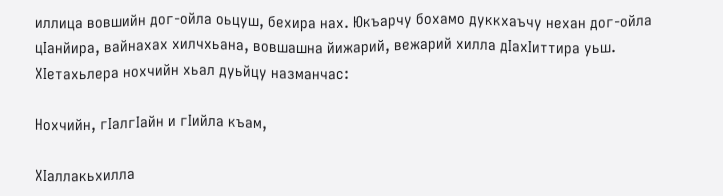иллица вовшийн дог-ойла оьцуш, бехира нах. Юкъарчу бохамо дуккхаъчу нехан дог-ойла цIанйира, вайнахах хилчхьана, вовшашна йижарий, вежарий хилла дIахIиттира уьш. ХIетахьлера нохчийн хьал дуьйцу назманчас:

Нохчийн, гIалгIайн и гIийла къам,

ХIаллакьхилла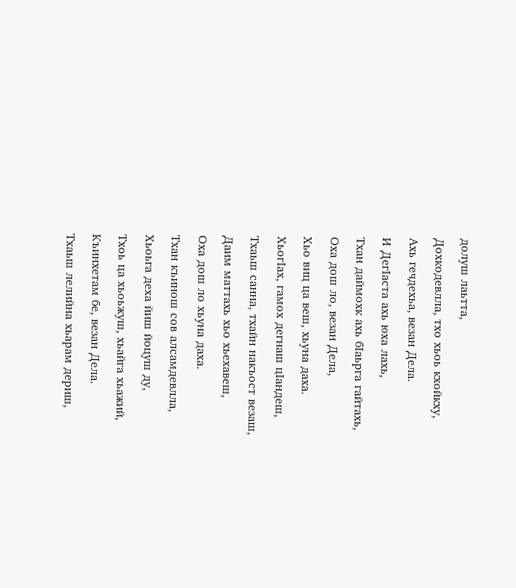долуш лаьтта,

Дохкодевлла, тхо хьоь кхойкху,

Ахь гечдехьа, везан Дела.

И ДегIаста ахь юха лахь,

Тхан даймохк ахь бIаьрга гайтахь,

Оха дош ло, везан Дела,

Хьо виц ца веш, хьуна даха.

ХьогIах, гамох дегнаш цIандеш,

Тхаьш санна, тхайн накъост везаш,

Даим маттахь хьо хьехавеш,

Оха дош ло хьуна даха.

Тхан къинош сов алсамдевлла,

Хьоьга деха йиш йоцуш ду,

Тхоь ца хьоьжуш, хьайга хьажий,

Къинхетам бе, везан Дела.

Тхаьш лелийна хьарам дериш,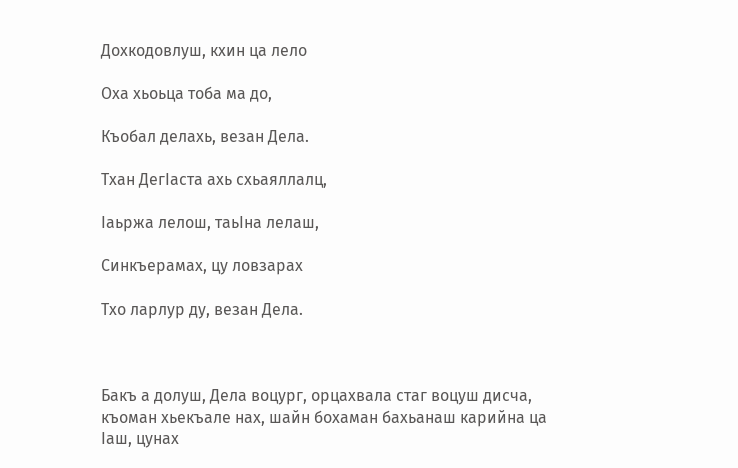Дохкодовлуш, кхин ца лело

Оха хьоьца тоба ма до,

Къобал делахь, везан Дела.

Тхан ДегIаста ахь схьаяллалц,

Iаьржа лелош, таьIна лелаш,

Синкъерамах, цу ловзарах

Тхо ларлур ду, везан Дела.



Бакъ а долуш, Дела воцург, орцахвала стаг воцуш дисча, къоман хьекъале нах, шайн бохаман бахьанаш карийна ца Iаш, цунах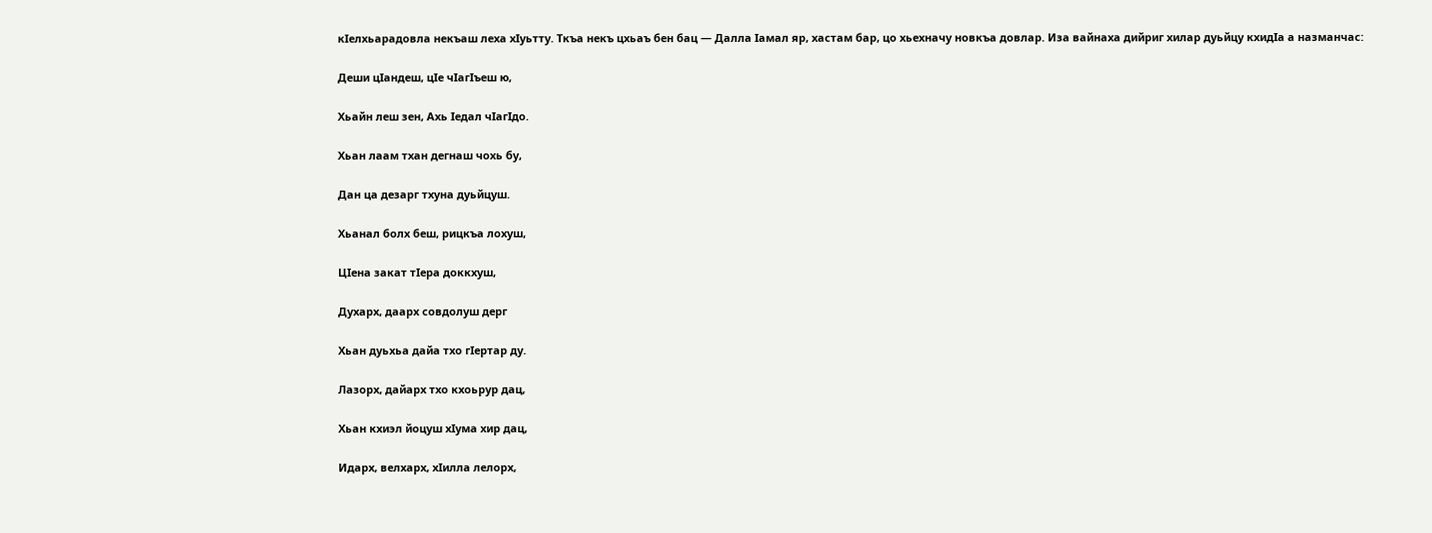кIелхьарадовла некъаш леха хIуьтту. Ткъа некъ цхьаъ бен бац — Далла Iамал яр, хастам бар, цо хьехначу новкъа довлар. Иза вайнаха дийриг хилар дуьйцу кхидIа а назманчас:

Деши цIандеш, цIе чIагIъеш ю,

Хьайн леш зен, Ахь Iедал чIагIдо.

Хьан лаам тхан дегнаш чохь бу,

Дан ца дезарг тхуна дуьйцуш.

Хьанал болх беш, рицкъа лохуш,

ЦIена закат тIера доккхуш,

Духарх, даарх совдолуш дерг

Хьан дуьхьа дайа тхо гIертар ду.

Лазорх, дайарх тхо кхоьрур дац,

Хьан кхиэл йоцуш хIума хир дац,

Идарх, велхарх, хIилла лелорх,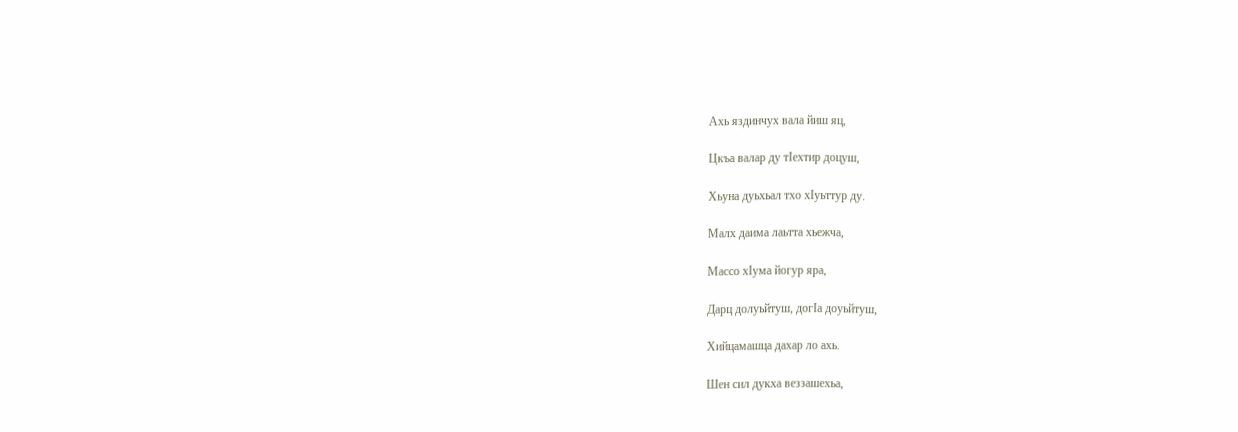Ахь яздинчух вала йиш яц,

Цкъа валар ду тIехтир доцуш,

Хьуна дуьхьал тхо хIуьттур ду.

Малх даима лаьтта хьежча,

Массо хIума йогур яра,

Дарц долуьйтуш, догIа доуьйтуш,

Хийцамашца дахар ло ахь.

Шен сил дукха веззашехьа,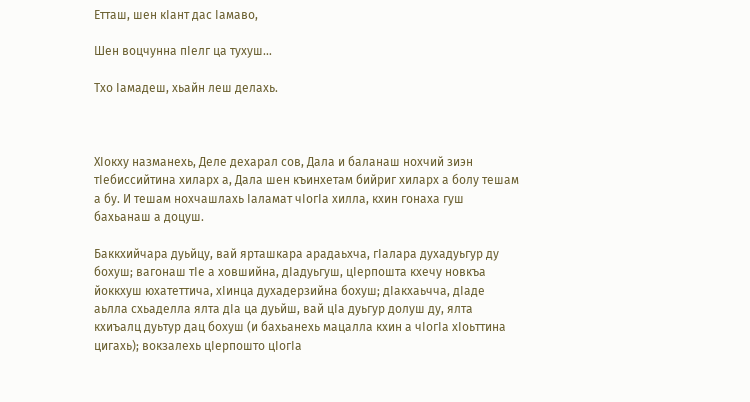Етташ, шен кIант дас Iамаво,

Шен воцчунна пIелг ца тухуш…

Тхо Iамадеш, хьайн леш делахь.



ХIокху назманехь, Деле дехарал сов, Дала и баланаш нохчий зиэн тIебиссийтина хиларх а, Дала шен къинхетам бийриг хиларх а болу тешам а бу. И тешам нохчашлахь Iаламат чIогIа хилла, кхин гонаха гуш бахьанаш а доцуш.

Баккхийчара дуьйцу, вай ярташкара арадаьхча, гIалара духадуьгур ду бохуш; вагонаш тIе а ховшийна, дIадуьгуш, цIерпошта кхечу новкъа йоккхуш юхатеттича, хIинца духадерзийна бохуш; дIакхаьчча, дIаде аьлла схьаделла ялта дIа ца дуьйш, вай цIа дуьгур долуш ду, ялта кхиъалц дуьтур дац бохуш (и бахьанехь мацалла кхин а чIогIа хIоьттина цигахь); вокзалехь цIерпошто цIогIа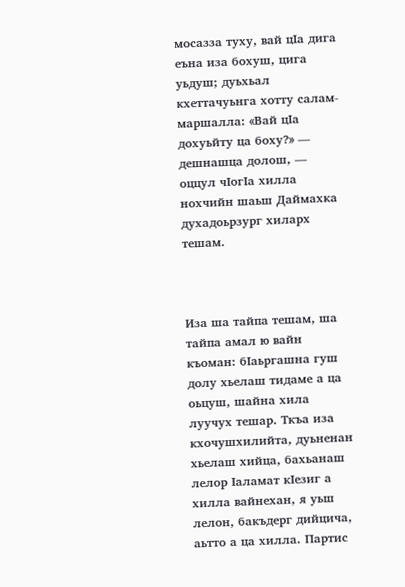мосазза туху, вай цIа дига еъна иза бохуш, цига уьдуш; дуьхьал кхеттачуьнга хотту салам-маршалла: «Вай цIа дохуьйту ца боху?» — дешнашца долош, — оццул чIогIа хилла нохчийн шаьш Даймахка духадоьрзург хиларх тешам.



Иза ша тайпа тешам, ша тайпа амал ю вайн къоман: бIаьргашна гуш долу хьелаш тидаме а ца оьцуш, шайна хила луучух тешар. Ткъа иза кхочушхилийта, дуьненан хьелаш хийца, бахьанаш лелор Iаламат кIезиг а хилла вайнехан, я уьш лелон, бакъдерг дийцича, аьтто а ца хилла. Партис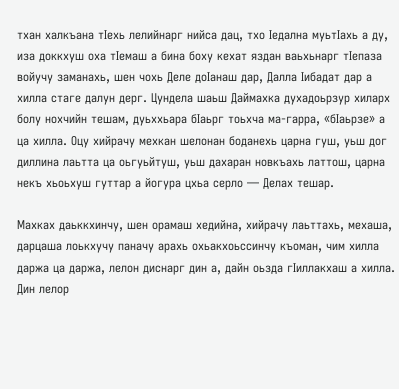тхан халкъана тIехь лелийнарг нийса дац, тхо Iедална муьтIахь а ду, иза доккхуш оха тIемаш а бина боху кехат яздан ваьхьнарг тIепаза войучу заманахь, шен чохь Деле доIанаш дар, Далла Iибадат дар а хилла стаге далун дерг. Цундела шаьш Даймахка духадоьрзур хиларх болу нохчийн тешам, дуьххьара бIаьрг тоьхча ма-гарра, «бIаьрзе» а ца хилла. Оцу хийрачу мехкан шелонан боданехь царна гуш, уьш дог диллина лаьтта ца оьгуьйтуш, уьш дахаран новкъахь латтош, царна некъ хьоьхуш гуттар а йогура цхьа серло — Делах тешар.

Махках даьккхинчу, шен орамаш хедийна, хийрачу лаьттахь, мехаша, дарцаша лоькхучу паначу арахь охьакхоьссинчу къоман, чим хилла даржа ца даржа, лелон диснарг дин а, дайн оьзда гIиллакхаш а хилла. Дин лелор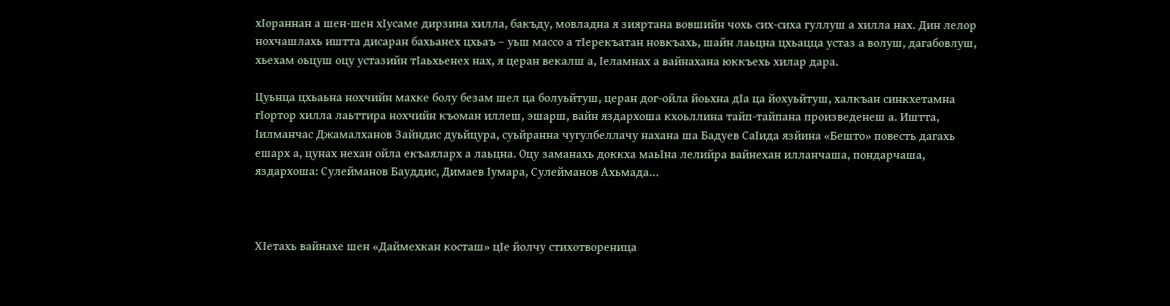хIораннан а шен-шен хIусаме дирзина хилла, бакъду, мовладна я зияртана вовшийн чохь сих-сиха гуллуш а хилла нах. Дин лелор нохчашлахь иштта дисаран бахьанех цхьаъ – уьш массо а тIерекъатан новкъахь, шайн лаьцна цхьацца устаз а волуш, дагабовлуш, хьехам оьцуш оцу устазийн тIаьхьенех нах, я церан векалш а, Iеламнах а вайнахана юккъехь хилар дара.

Цуьнца цхьаьна нохчийн махке болу безам шел ца болуьйтуш, церан дог-ойла йоьхна дIа ца йохуьйтуш, халкъан синкхетамна гIортор хилла лаьттира нохчийн къоман иллеш, эшарш, вайн яздархоша кхоьллина тайп-тайпана произведенеш а. Иштта, Iилманчас Джамалханов Зайндис дуьйцура, суьйранна чугулбеллачу нахана ша Бадуев СаIида язйина «Бешто» повесть дагахь ешарх а, цунах нехан ойла екъаяларх а лаьцна. Оцу заманахь доккха маьIна лелийра вайнехан илланчаша, пондарчаша, яздархоша: Сулейманов Бауддис, Димаев Iумара, Сулейманов Ахьмада…



ХIетахь вайнахе шен «Даймехкан косташ» цIе йолчу стихотвореница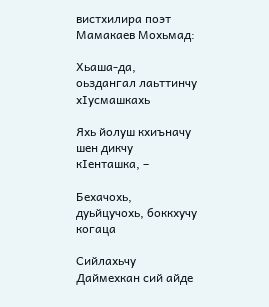вистхилира поэт Мамакаев Мохьмад:

Хьаша-да, оьздангал лаьттинчу хIусмашкахь

Яхь йолуш кхиъначу шен дикчу кIенташка, –

Бехачохь, дуьйцучохь, боккхучу когаца

Сийлахьчу Даймехкан сий айде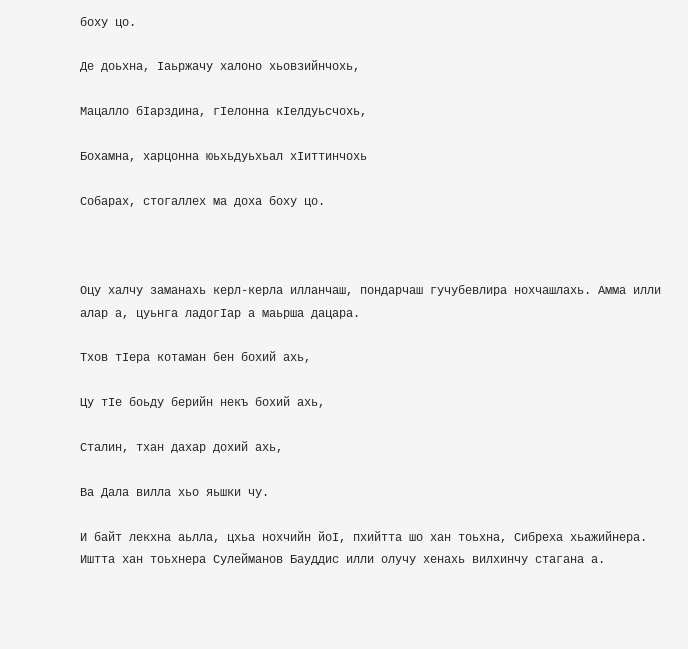боху цо.

Де доьхна, Iаьржачу халоно хьовзийнчохь,

Мацалло бIарздина, гIелонна кIелдуьсчохь,

Бохамна, харцонна юьхьдуьхьал хIиттинчохь

Собарах, стогаллех ма доха боху цо.



Оцу халчу заманахь керл-керла илланчаш, пондарчаш гучубевлира нохчашлахь. Амма илли алар а, цуьнга ладогIар а маьрша дацара.

Тхов тIера котаман бен бохий ахь,

Цу тIе боьду берийн некъ бохий ахь,

Сталин, тхан дахар дохий ахь,

Ва Дала вилла хьо яьшки чу.

И байт лекхна аьлла, цхьа нохчийн йоI, пхийтта шо хан тоьхна, Сибреха хьажийнера. Иштта хан тоьхнера Сулейманов Бауддис илли олучу хенахь вилхинчу стагана а.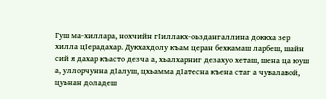Гуш ма-хиллара, нохчийн гIиллакх-оьздангаллина доккха зер хилла цIерадахар. Дукхахдолу къам церан бехкамаш ларбеш, шайн сий я дахар къасто дезча а, хьалхарниг дезахуо хеташ, шена ца юуш а, уллорчунна дIалуш, цхьамма дIатесна къена стаг а чувалавой, цуьнан доладеш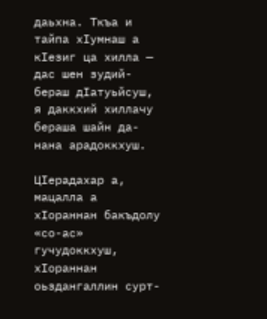даьхна. Ткъа и тайпа хIумнаш а кIезиг ца хилла — дас шен зудий-бераш дIатуьйсуш, я даккхий хиллачу бераша шайн да-нана арадоккхуш.

ЦIерадахар а, мацалла а хIораннан бакъдолу «со-ас» гучудоккхуш, хIораннан оьздангаллин сурт-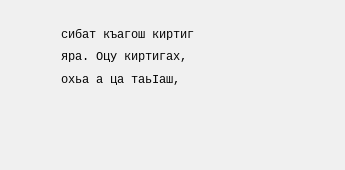сибат къагош киртиг яра. Оцу киртигах, охьа а ца таьIаш,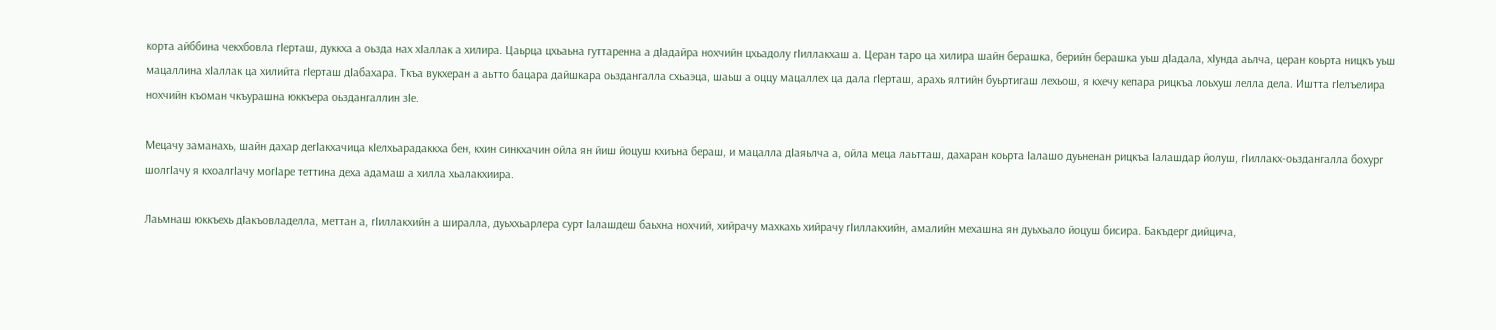корта айббина чекхбовла гIерташ, дуккха а оьзда нах хIаллак а хилира. Цаьрца цхьаьна гуттаренна а дIадайра нохчийн цхьадолу гIиллакхаш а. Церан таро ца хилира шайн берашка, берийн берашка уьш дIадала, хIунда аьлча, церан коьрта ницкъ уьш мацаллина хIаллак ца хилийта гIерташ дIабахара. Ткъа вукхеран а аьтто бацара дайшкара оьздангалла схьаэца, шаьш а оццу мацаллех ца дала гIерташ, арахь ялтийн буьртигаш лехьош, я кхечу кепара рицкъа лоьхуш лелла дела. Иштта гIелъелира нохчийн къоман чкъурашна юккъера оьздангаллин зIе.

Мецачу заманахь, шайн дахар дегIакхачица кIелхьарадаккха бен, кхин синкхачин ойла ян йиш йоцуш кхиъна бераш, и мацалла дIаяьлча а, ойла меца лаьтташ, дахаран коьрта Iалашо дуьненан рицкъа Iалашдар йолуш, гIиллакх-оьздангалла бохург шолгIачу я кхоалгIачу могIаре теттина деха адамаш а хилла хьалакхиира.

Лаьмнаш юккъехь дIакъовладелла, меттан а, гIиллакхийн а ширалла, дуьххьарлера сурт Iалашдеш баьхна нохчий, хийрачу махкахь хийрачу гIиллакхийн, амалийн мехашна ян дуьхьало йоцуш бисира. Бакъдерг дийцича,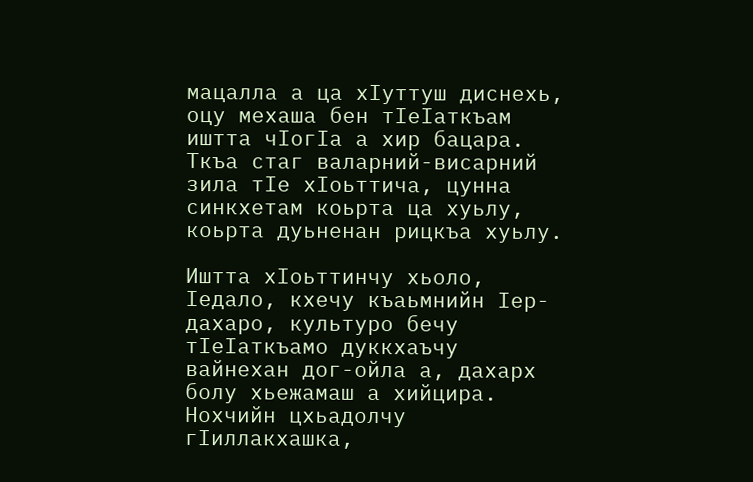мацалла а ца хIуттуш диснехь, оцу мехаша бен тIеIаткъам иштта чIогIа а хир бацара. Ткъа стаг валарний-висарний зила тIе хIоьттича, цунна синкхетам коьрта ца хуьлу, коьрта дуьненан рицкъа хуьлу.

Иштта хIоьттинчу хьоло, Iедало, кхечу къаьмнийн Iер-дахаро, культуро бечу тIеIаткъамо дуккхаъчу вайнехан дог-ойла а, дахарх болу хьежамаш а хийцира. Нохчийн цхьадолчу гIиллакхашка,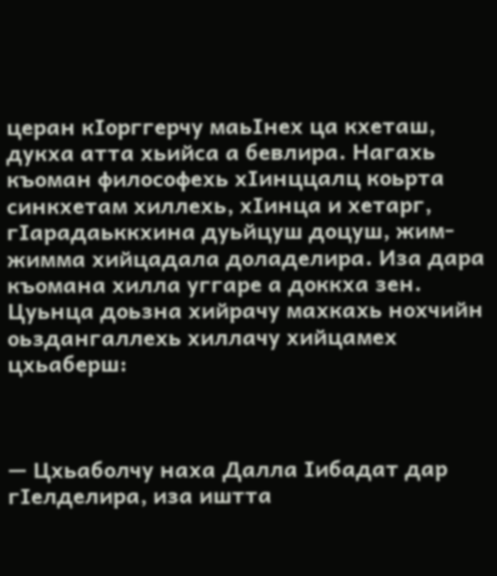церан кIорггерчу маьIнех ца кхеташ, дукха атта хьийса а бевлира. Нагахь къоман философехь хIинццалц коьрта синкхетам хиллехь, хIинца и хетарг, гIарадаьккхина дуьйцуш доцуш, жим-жимма хийцадала доладелира. Иза дара къомана хилла уггаре а доккха зен. Цуьнца доьзна хийрачу махкахь нохчийн оьздангаллехь хиллачу хийцамех цхьаберш:



— Цхьаболчу наха Далла Iибадат дар гIелделира, иза иштта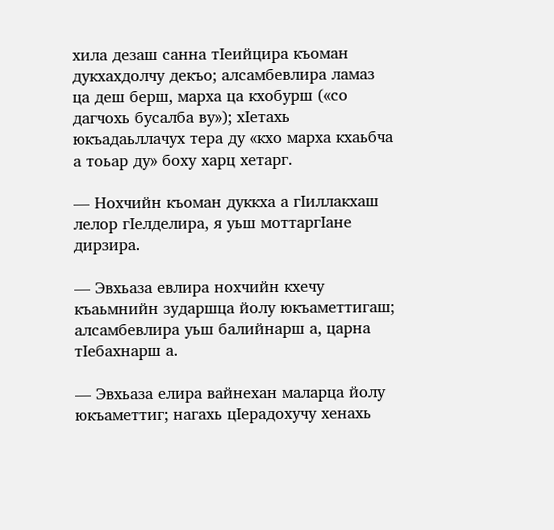хила дезаш санна тIеийцира къоман дукхахдолчу декъо; алсамбевлира ламаз ца деш берш, марха ца кхобурш («со дагчохь бусалба ву»); хIетахь юкъадаьллачух тера ду «кхо марха кхаьбча а тоьар ду» боху харц хетарг.

— Нохчийн къоман дуккха а гIиллакхаш лелор гIелделира, я уьш моттаргIане дирзира.

— Эвхьаза евлира нохчийн кхечу къаьмнийн зударшца йолу юкъаметтигаш; алсамбевлира уьш балийнарш а, царна тIебахнарш а.

— Эвхьаза елира вайнехан маларца йолу юкъаметтиг; нагахь цIерадохучу хенахь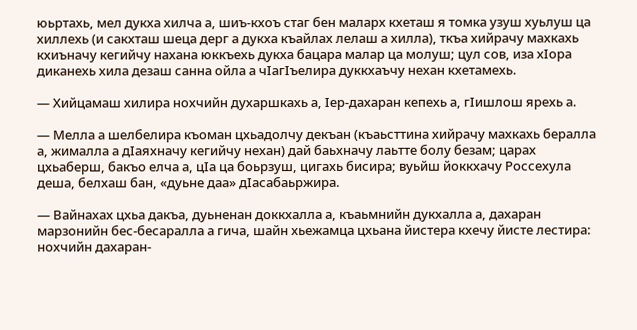юьртахь, мел дукха хилча а, шиъ-кхоъ стаг бен маларх кхеташ я томка узуш хуьлуш ца хиллехь (и сакхташ шеца дерг а дукха къайлах лелаш а хилла), ткъа хийрачу махкахь кхиъначу кегийчу нахана юккъехь дукха бацара малар ца молуш; цул сов, иза хIора диканехь хила дезаш санна ойла а чIагIъелира дуккхаъчу нехан кхетамехь.

— Хийцамаш хилира нохчийн духаршкахь а, Iер-дахаран кепехь а, гIишлош ярехь а.

— Мелла а шелбелира къоман цхьадолчу декъан (къаьсттина хийрачу махкахь бералла а, жималла а дIаяхначу кегийчу нехан) дай баьхначу лаьтте болу безам; царах цхьаберш, бакъо елча а, цIа ца боьрзуш, цигахь бисира; вуьйш йоккхачу Россехула деша, белхаш бан, «дуьне даа» дIасабаьржира.

— Вайнахах цхьа дакъа, дуьненан доккхалла а, къаьмнийн дукхалла а, дахаран марзонийн бес-бесаралла а гича, шайн хьежамца цхьана йистера кхечу йисте лестира: нохчийн дахаран-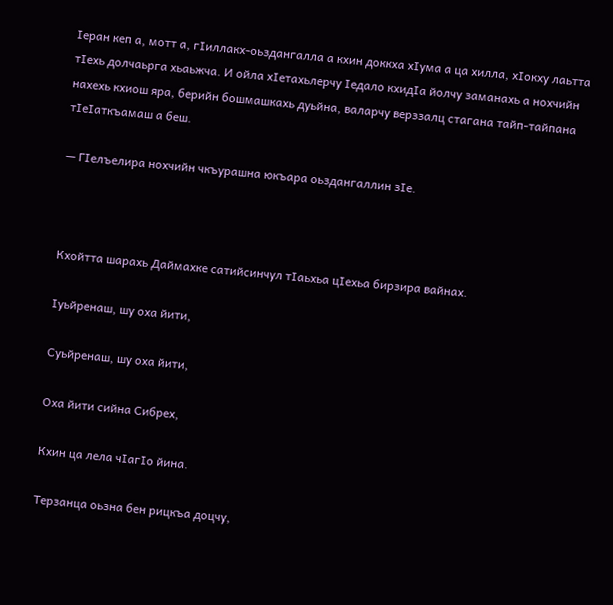Iеран кеп а, мотт а, гIиллакх-оьздангалла а кхин доккха хIума а ца хилла, хIокху лаьтта тIехь долчаьрга хьаьжча. И ойла хIетахьлерчу Iедало кхидIа йолчу заманахь а нохчийн нахехь кхиош яра, берийн бошмашкахь дуьйна, валарчу верззалц стагана тайп-тайпана тIеIаткъамаш а беш.

— ГIелъелира нохчийн чкъурашна юкъара оьздангаллин зIе.



Кхойтта шарахь Даймахке сатийсинчул тIаьхьа цIехьа бирзира вайнах.

Iуьйренаш, шу оха йити,

Суьйренаш, шу оха йити,

Оха йити сийна Сибрех,

Кхин ца лела чIагIо йина.

Терзанца оьзна бен рицкъа доцчу,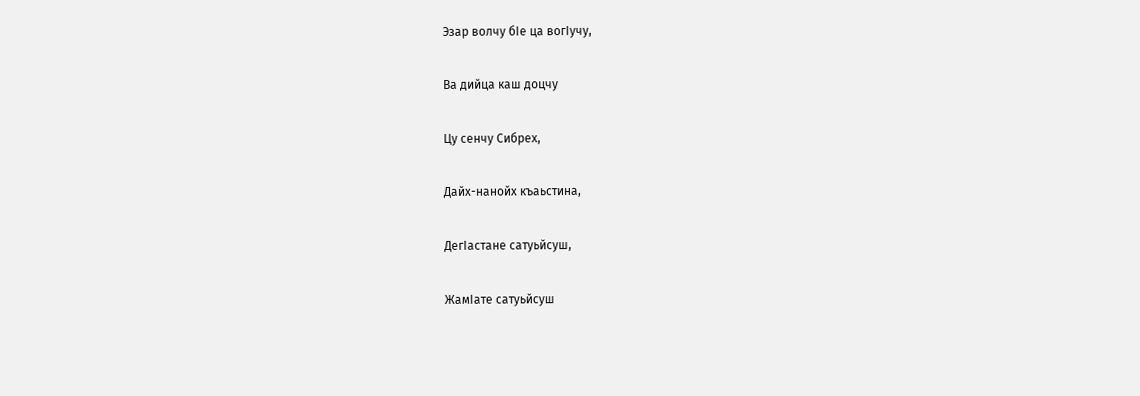Эзар волчу бIе ца вогIучу,

Ва дийца каш доцчу

Цу сенчу Сибрех,

Дайх-нанойх къаьстина,

ДегIастане сатуьйсуш,

ЖамIате сатуьйсуш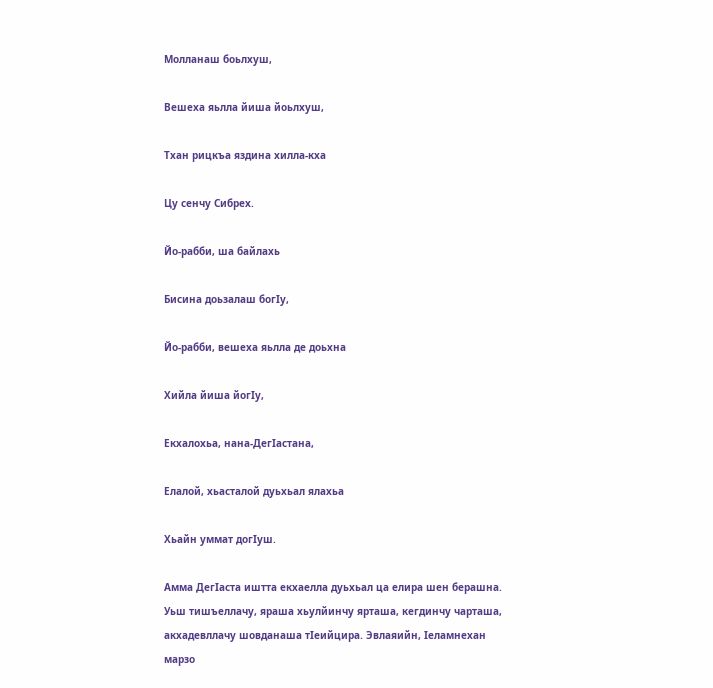Молланаш боьлхуш,

Вешеха яьлла йиша йоьлхуш,

Тхан рицкъа яздина хилла-кха

Цу сенчу Сибрех.

Йо-рабби, ша байлахь

Бисина доьзалаш богIу,

Йо-рабби, вешеха яьлла де доьхна

Хийла йиша йогIу,

Екхалохьа, нана-ДегIастана,

Елалой, хьасталой дуьхьал ялахьа

Хьайн уммат догIуш.

Амма ДегIаста иштта екхаелла дуьхьал ца елира шен берашна. Уьш тишъеллачу, яраша хьулйинчу ярташа, кегдинчу чарташа, акхадевллачу шовданаша тIеийцира. Эвлаяийн, Iеламнехан марзо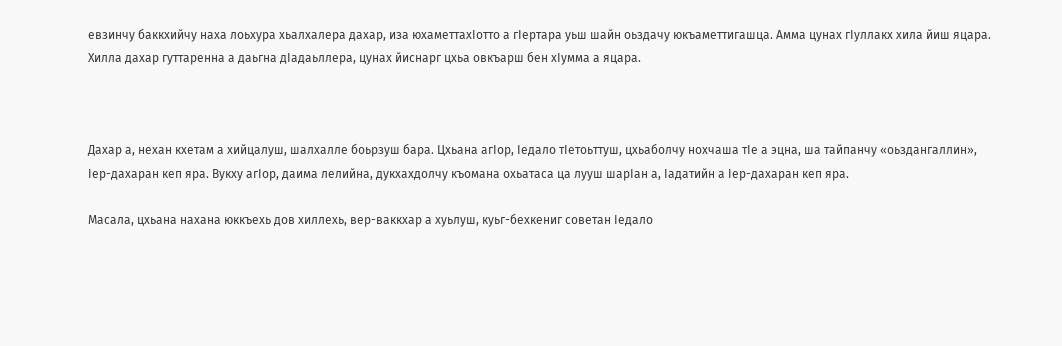евзинчу баккхийчу наха лоьхура хьалхалера дахар, иза юхаметтахIотто а гIертара уьш шайн оьздачу юкъаметтигашца. Амма цунах гIуллакх хила йиш яцара. Хилла дахар гуттаренна а даьгна дIадаьллера, цунах йиснарг цхьа овкъарш бен хIумма а яцара.



Дахар а, нехан кхетам а хийцалуш, шалхалле боьрзуш бара. Цхьана агIор, Iедало тIетоьттуш, цхьаболчу нохчаша тIе а эцна, ша тайпанчу «оьздангаллин», Iер-дахаран кеп яра. Вукху агIор, даима лелийна, дукхахдолчу къомана охьатаса ца лууш шарIан а, Iадатийн а Iер-дахаран кеп яра.

Масала, цхьана нахана юккъехь дов хиллехь, вер-ваккхар а хуьлуш, куьг-бехкениг советан Iедало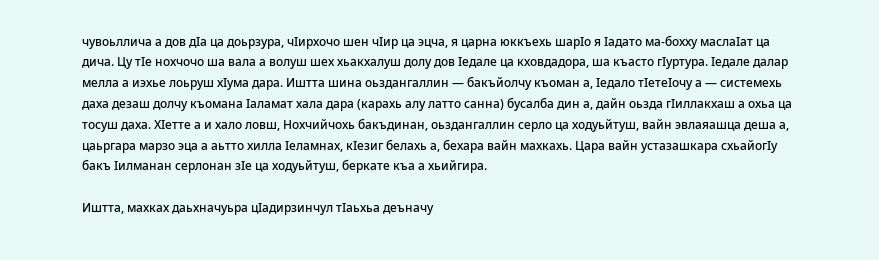чувоьллича а дов дIа ца доьрзура, чIирхочо шен чIир ца эцча, я царна юккъехь шарIо я Iадато ма-бохху маслаIат ца дича. Цу тIе нохчочо ша вала а волуш шех хьакхалуш долу дов Iедале ца кховдадора, ша къасто гIуртура. Iедале далар мелла а иэхье лоьруш хIума дара. Иштта шина оьздангаллин — бакъйолчу къоман а, Iедало тIетеIочу а — системехь даха дезаш долчу къомана Iаламат хала дара (карахь алу латто санна) бусалба дин а, дайн оьзда гIиллакхаш а охьа ца тосуш даха. ХIетте а и хало ловш, Нохчийчохь бакъдинан, оьздангаллин серло ца ходуьйтуш, вайн эвлаяашца деша а, цаьргара марзо эца а аьтто хилла Iеламнах, кIезиг белахь а, бехара вайн махкахь. Цара вайн устазашкара схьайогIу бакъ Iилманан серлонан зIе ца ходуьйтуш, беркате къа а хьийгира.

Иштта, махках даьхначуьра цIадирзинчул тIаьхьа деъначу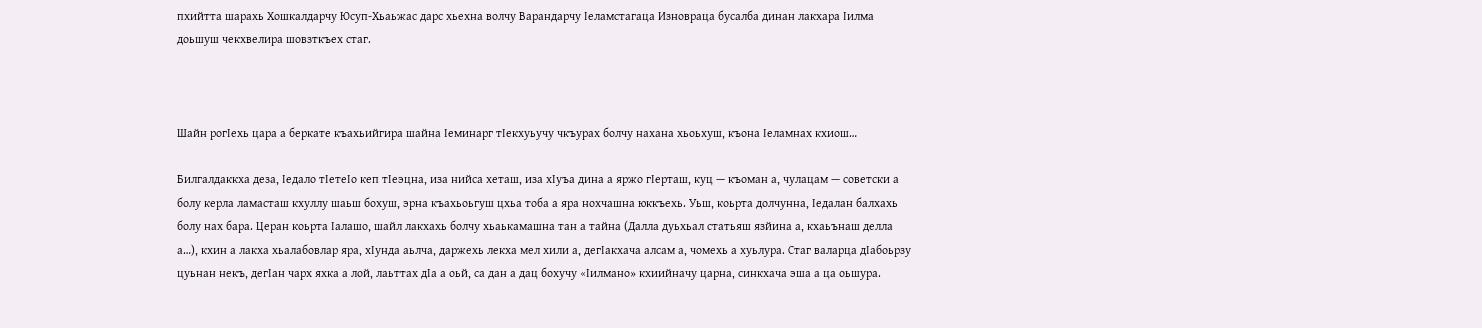пхийтта шарахь Хошкалдарчу Юсуп-Хьаьжас дарс хьехна волчу Варандарчу Iеламстагаца Изновраца бусалба динан лакхара Iилма доьшуш чекхвелира шовзткъех стаг.



Шайн рогIехь цара а беркате къахьийгира шайна Iеминарг тIекхуьучу чкъурах болчу нахана хьоьхуш, къона Iеламнах кхиош…

Билгалдаккха деза, Iедало тIетеIо кеп тIеэцна, иза нийса хеташ, иза хIуъа дина а яржо гIерташ, куц — къоман а, чулацам — советски а болу керла ламасташ кхуллу шаьш бохуш, эрна къахьоьгуш цхьа тоба а яра нохчашна юккъехь. Уьш, коьрта долчунна, Iедалан балхахь болу нах бара. Церан коьрта Iалашо, шайл лакхахь болчу хьаькамашна тан а тайна (Далла дуьхьал статьяш язйина а, кхаьънаш делла а…), кхин а лакха хьалабовлар яра, хIунда аьлча, даржехь лекха мел хили а, дегIакхача алсам а, чомехь а хуьлура. Стаг валарца дIабоьрзу цуьнан некъ, дегIан чарх яхка а лой, лаьттах дIа а оьй, са дан а дац бохучу «Iилмано» кхиийначу царна, синкхача эша а ца оьшура.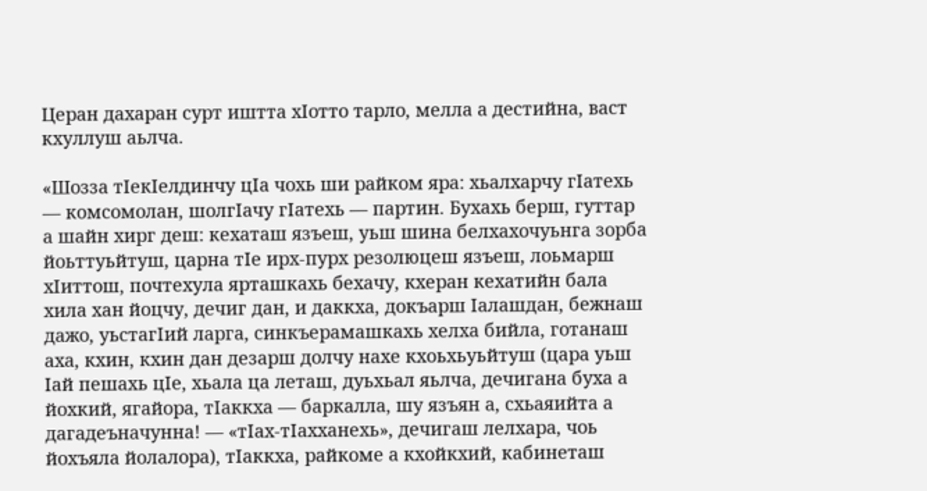Церан дахаран сурт иштта хIотто тарло, мелла а дестийна, васт кхуллуш аьлча.

«Шозза тIекIелдинчу цIа чохь ши райком яра: хьалхарчу гIатехь — комсомолан, шолгIачу гIатехь — партин. Бухахь берш, гуттар а шайн хирг деш: кехаташ язъеш, уьш шина белхахочуьнга зорба йоьттуьйтуш, царна тIе ирх-пурх резолюцеш язъеш, лоьмарш хIиттош, почтехула ярташкахь бехачу, кхеран кехатийн бала хила хан йоцчу, дечиг дан, и даккха, докъарш Iалашдан, бежнаш дажо, уьстагIий ларга, синкъерамашкахь хелха бийла, готанаш аха, кхин, кхин дан дезарш долчу нахе кхоьхьуьйтуш (цара уьш Iай пешахь цIе, хьала ца леташ, дуьхьал яьлча, дечигана буха а йохкий, ягайора, тIаккха — баркалла, шу язъян а, схьаяийта а дагадеъначунна! — «тIах-тIахханехь», дечигаш лелхара, чоь йохъяла йолалора), тIаккха, райкоме а кхойкхий, кабинеташ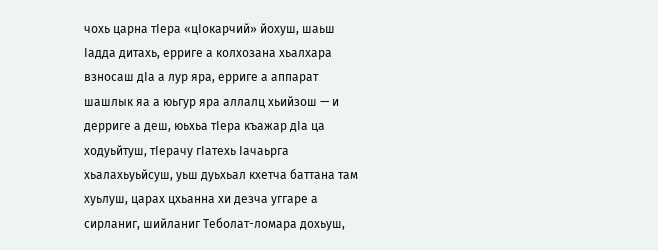чохь царна тIера «цIокарчий» йохуш, шаьш Iадда дитахь, ерриге а колхозана хьалхара взносаш дIа а лур яра, ерриге а аппарат шашлык яа а юьгур яра аллалц хьийзош — и дерриге а деш, юьхьа тIера къажар дIа ца ходуьйтуш, тIерачу гIатехь Iачаьрга хьалахьуьйсуш, уьш дуьхьал кхетча баттана там хуьлуш, царах цхьанна хи дезча уггаре а сирланиг, шийланиг Теболат-ломара дохьуш,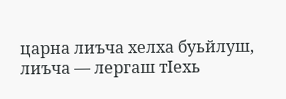царна лиъча хелха буьйлуш, лиъча — лергаш тIехь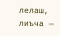лелаш, лиъча —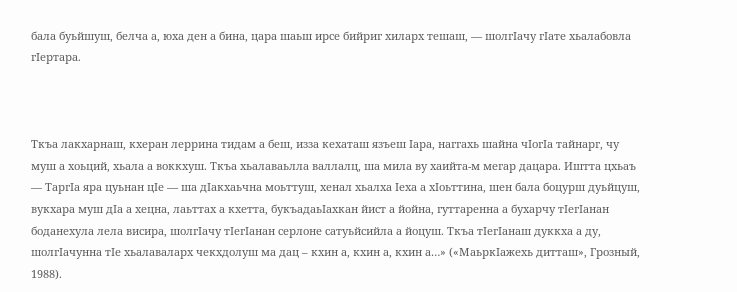бала буьйшуш, белча а, юха ден а бина, цара шаьш ирсе бийриг хиларх тешаш, — шолгIачу гIате хьалабовла гIертара.



Ткъа лакхарнаш, кхеран леррина тидам а беш, изза кехаташ язъеш Iара, наггахь шайна чIогIа тайнарг, чу муш а хоьций, хьала а воккхуш. Ткъа хьалаваьлла валлалц, ша мила ву хаийта-м мегар дацара. Иштта цхьаъ — ТаргIа яра цуьнан цIе — ша дIакхаьчна моьттуш, хенал хьалха Iеха а хIоьттина, шен бала боцурш дуьйцуш, вукхара муш дIа а хецна, лаьттах а кхетта, букъадаьIахкан йист а йойна, гуттаренна а бухарчу тIегIанан боданехула лела висира, шолгIачу тIегIанан серлоне сатуьйсийла а йоцуш. Ткъа тIегIанаш дуккха а ду, шолгIачунна тIе хьалаваларх чекхдолуш ма дац – кхин а, кхин а, кхин а…» («МаьркIажехь дитташ», Грозный, 1988).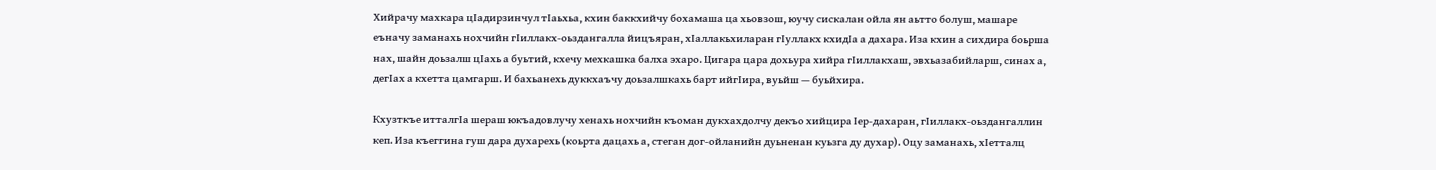Хийрачу махкара цIадирзинчул тIаьхьа, кхин баккхийчу бохамаша ца хьовзош, юучу сискалан ойла ян аьтто болуш, машаре еъначу заманахь нохчийн гIиллакх-оьздангалла йицъяран, хIаллакьхиларан гIуллакх кхидIа а дахара. Иза кхин а сихдира боьрша нах, шайн доьзалш цIахь а буьтий, кхечу мехкашка балха эхаро. Цигара цара дохьура хийра гIиллакхаш, эвхьазабийларш, синах а, дегIах а кхетта цамгарш. И бахьанехь дуккхаъчу доьзалшкахь барт ийгIира, вуьйш — буьйхира.

Кхузткъе итталгIа шераш юкъадовлучу хенахь нохчийн къоман дукхахдолчу декъо хийцира Iер-дахаран, гIиллакх-оьздангаллин кеп. Иза къеггина гуш дара духарехь (коьрта дацахь а, стеган дог-ойланийн дуьненан куьзга ду духар). Оцу заманахь, хIетталц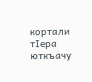кортали тIера юткъачу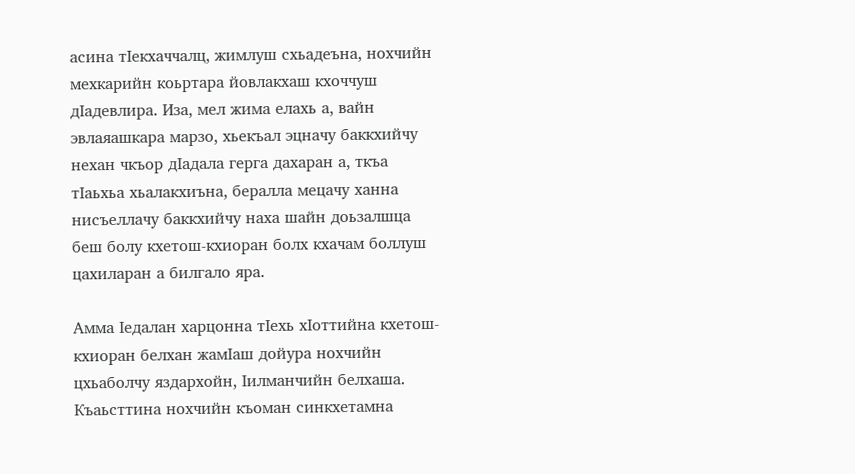асина тIекхаччалц, жимлуш схьадеъна, нохчийн мехкарийн коьртара йовлакхаш кхоччуш дIадевлира. Иза, мел жима елахь а, вайн эвлаяашкара марзо, хьекъал эцначу баккхийчу нехан чкъор дIадала герга дахаран а, ткъа тIаьхьа хьалакхиъна, бералла мецачу ханна нисъеллачу баккхийчу наха шайн доьзалшца беш болу кхетош-кхиоран болх кхачам боллуш цахиларан а билгало яра.

Амма Iедалан харцонна тIехь хIоттийна кхетош-кхиоран белхан жамIаш дойура нохчийн цхьаболчу яздархойн, Iилманчийн белхаша. Къаьсттина нохчийн къоман синкхетамна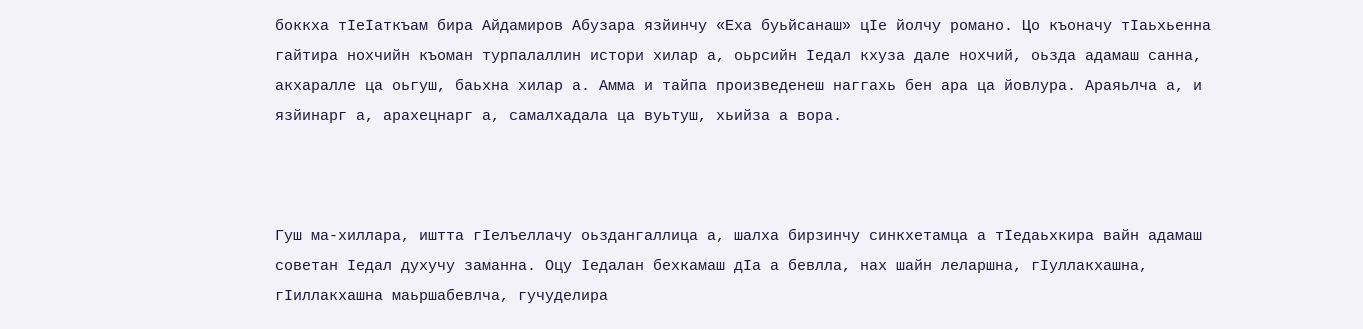боккха тIеIаткъам бира Айдамиров Абузара язйинчу «Еха буьйсанаш» цIе йолчу романо. Цо къоначу тIаьхьенна гайтира нохчийн къоман турпалаллин истори хилар а, оьрсийн Iедал кхуза дале нохчий, оьзда адамаш санна, акхаралле ца оьгуш, баьхна хилар а. Амма и тайпа произведенеш наггахь бен ара ца йовлура. Араяьлча а, и язйинарг а, арахецнарг а, самалхадала ца вуьтуш, хьийза а вора.



Гуш ма-хиллара, иштта гIелъеллачу оьздангаллица а, шалха бирзинчу синкхетамца а тIедаьхкира вайн адамаш советан Iедал духучу заманна. Оцу Iедалан бехкамаш дIа а бевлла, нах шайн леларшна, гIуллакхашна, гIиллакхашна маьршабевлча, гучуделира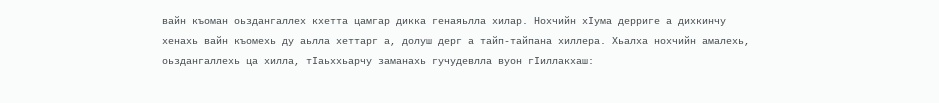вайн къоман оьздангаллех кхетта цамгар дикка генаяьлла хилар. Нохчийн хIума дерриге а дихкинчу хенахь вайн къомехь ду аьлла хеттарг а, долуш дерг а тайп-тайпана хиллера. Хьалха нохчийн амалехь, оьздангаллехь ца хилла, тIаьххьарчу заманахь гучудевлла вуон гIиллакхаш: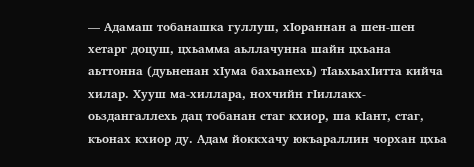— Адамаш тобанашка гуллуш, хIораннан а шен-шен хетарг доцуш, цхьамма аьллачунна шайн цхьана аьттонна (дуьненан хIума бахьанехь) тIаьхьахIитта кийча хилар. Хууш ма-хиллара, нохчийн гIиллакх-оьздангаллехь дац тобанан стаг кхиор, ша кIант, стаг, къонах кхиор ду. Адам йоккхачу юкъараллин чорхан цхьа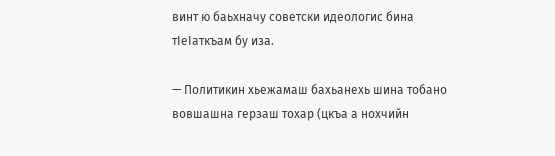винт ю баьхначу советски идеологис бина тIеIаткъам бу иза.

— Политикин хьежамаш бахьанехь шина тобано вовшашна герзаш тохар (цкъа а нохчийн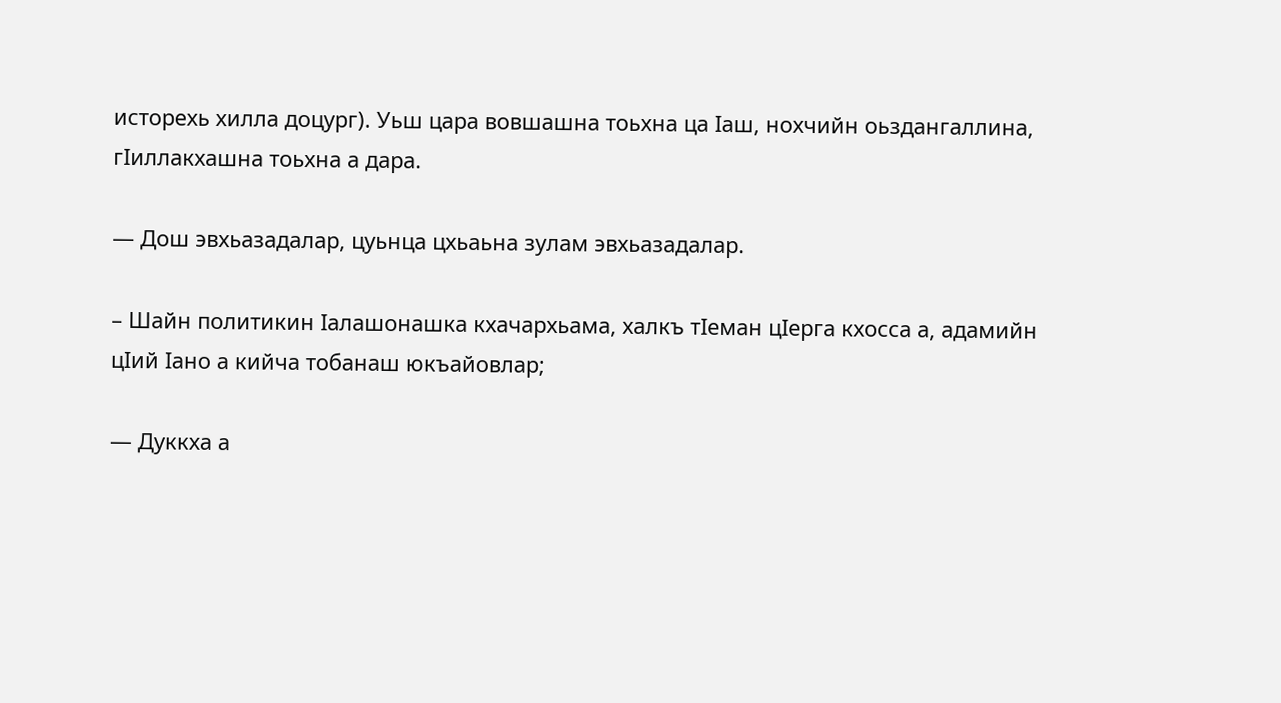исторехь хилла доцург). Уьш цара вовшашна тоьхна ца Iаш, нохчийн оьздангаллина, гIиллакхашна тоьхна а дара.

— Дош эвхьазадалар, цуьнца цхьаьна зулам эвхьазадалар.

– Шайн политикин Iалашонашка кхачархьама, халкъ тIеман цIерга кхосса а, адамийн цIий Iано а кийча тобанаш юкъайовлар;

— Дуккха а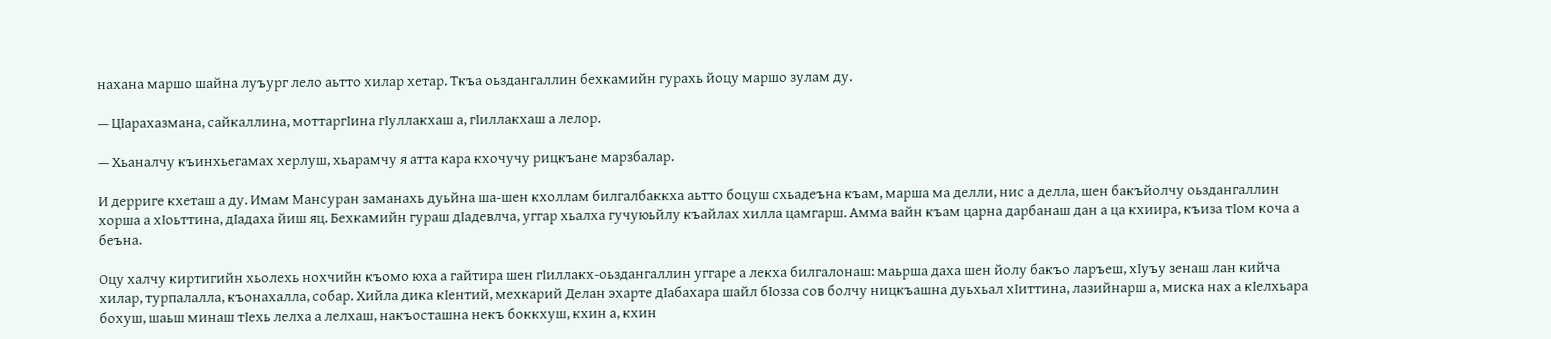нахана маршо шайна луъург лело аьтто хилар хетар. Ткъа оьздангаллин бехкамийн гурахь йоцу маршо зулам ду.

— ЦIарахазмана, сайкаллина, моттаргIина гIуллакхаш а, гIиллакхаш а лелор.

— Хьаналчу къинхьегамах херлуш, хьарамчу я атта кара кхочучу рицкъане марзбалар.

И дерриге кхеташ а ду. Имам Мансуран заманахь дуьйна ша-шен кхоллам билгалбаккха аьтто боцуш схьадеъна къам, марша ма делли, нис а делла, шен бакъйолчу оьздангаллин хорша а хIоьттина, дIадаха йиш яц. Бехкамийн гураш дIадевлча, уггар хьалха гучуюьйлу къайлах хилла цамгарш. Амма вайн къам царна дарбанаш дан а ца кхиира, къиза тIом коча а беъна.

Оцу халчу киртигийн хьолехь нохчийн къомо юха а гайтира шен гIиллакх-оьздангаллин уггаре а лекха билгалонаш: маьрша даха шен йолу бакъо ларъеш, хIуъу зенаш лан кийча хилар, турпалалла, къонахалла, собар. Хийла дика кIентий, мехкарий Делан эхарте дIабахара шайл бIозза сов болчу ницкъашна дуьхьал хIиттина, лазийнарш а, миска нах а кIелхьара бохуш, шаьш минаш тIехь лелха а лелхаш, накъосташна некъ боккхуш, кхин а, кхин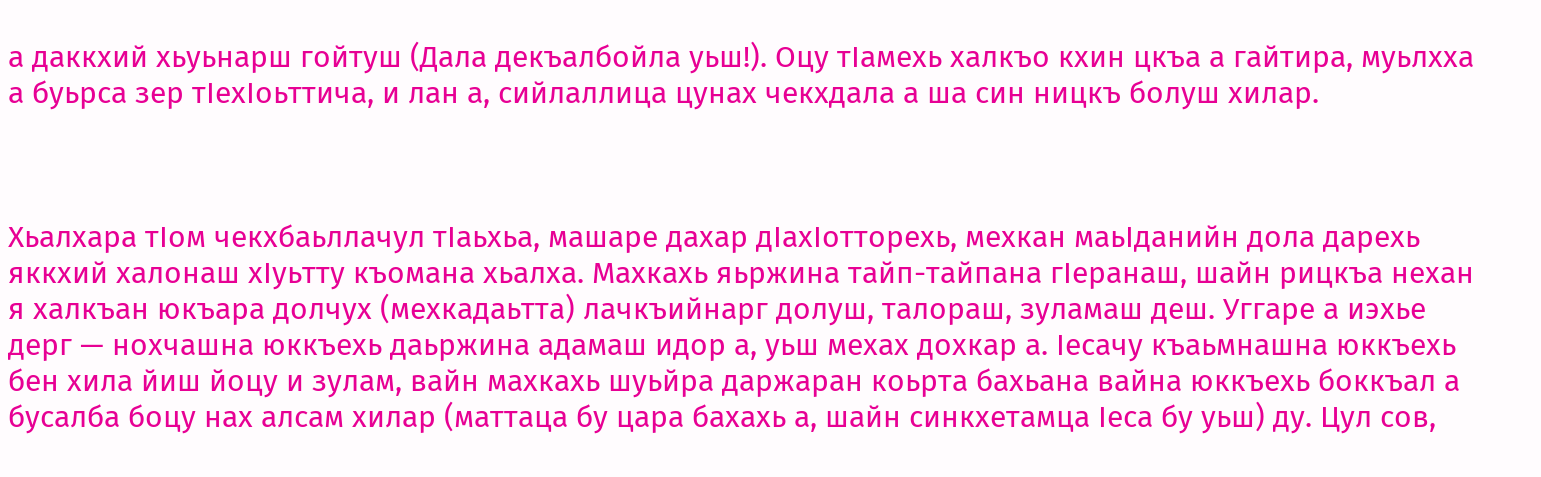а даккхий хьуьнарш гойтуш (Дала декъалбойла уьш!). Оцу тIамехь халкъо кхин цкъа а гайтира, муьлхха а буьрса зер тIехIоьттича, и лан а, сийлаллица цунах чекхдала а ша син ницкъ болуш хилар.



Хьалхара тIом чекхбаьллачул тIаьхьа, машаре дахар дIахIотторехь, мехкан маьIданийн дола дарехь яккхий халонаш хIуьтту къомана хьалха. Махкахь яьржина тайп-тайпана гIеранаш, шайн рицкъа нехан я халкъан юкъара долчух (мехкадаьтта) лачкъийнарг долуш, талораш, зуламаш деш. Уггаре а иэхье дерг — нохчашна юккъехь даьржина адамаш идор а, уьш мехах дохкар а. Iесачу къаьмнашна юккъехь бен хила йиш йоцу и зулам, вайн махкахь шуьйра даржаран коьрта бахьана вайна юккъехь боккъал а бусалба боцу нах алсам хилар (маттаца бу цара бахахь а, шайн синкхетамца Iеса бу уьш) ду. Цул сов,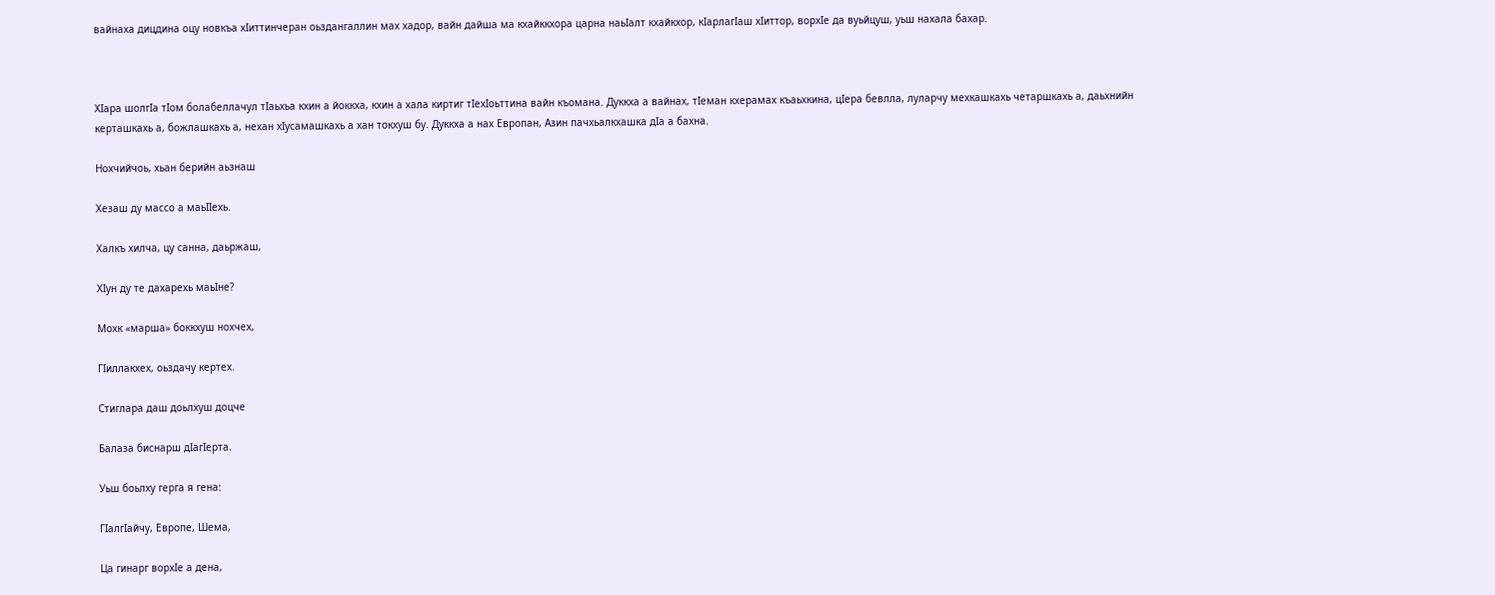вайнаха дицдина оцу новкъа хIиттинчеран оьздангаллин мах хадор, вайн дайша ма кхайккхора царна наьIалт кхайкхор, кIарлагIаш хIиттор, ворхIе да вуьйцуш, уьш нахала бахар.



ХIара шолгIа тIом болабеллачул тIаьхьа кхин а йоккха, кхин а хала киртиг тIехIоьттина вайн къомана. Дуккха а вайнах, тIеман кхерамах къаьхкина, цIера бевлла, луларчу мехкашкахь четаршкахь а, даьхнийн керташкахь а, божлашкахь а, нехан хIусамашкахь а хан токхуш бу. Дуккха а нах Европан, Азин пачхьалкхашка дIа а бахна.

Нохчийчоь, хьан берийн аьзнаш

Хезаш ду массо а маьIIехь.

Халкъ хилча, цу санна, даьржаш,

ХIун ду те дахарехь маьIне?

Мохк «марша» боккхуш нохчех,

ГIиллакхех, оьздачу кертех.

Стиглара даш доьлхуш доцче

Балаза биснарш дIагIерта.

Уьш боьлху герга я гена:

ГIалгIайчу, Европе, Шема,

Ца гинарг ворхIе а дена,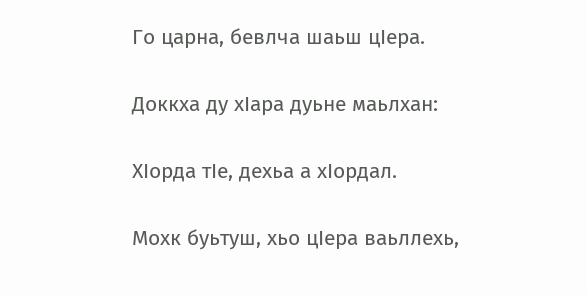Го царна, бевлча шаьш цIера.

Доккха ду хIара дуьне маьлхан:

ХIорда тIе, дехьа а хIордал.

Мохк буьтуш, хьо цIера ваьллехь,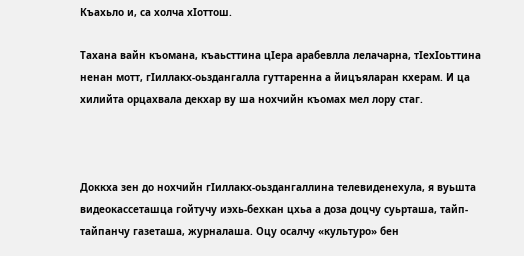Къахьло и, са холча хIоттош.

Тахана вайн къомана, къаьсттина цIера арабевлла лелачарна, тIехIоьттина ненан мотт, гIиллакх-оьздангалла гуттаренна а йицъяларан кхерам. И ца хилийта орцахвала декхар ву ша нохчийн къомах мел лору стаг.



Доккха зен до нохчийн гIиллакх-оьздангаллина телевиденехула, я вуьшта видеокассеташца гойтучу иэхь-бехкан цхьа а доза доцчу суьрташа, тайп-тайпанчу газеташа, журналаша. Оцу осалчу «культуро» бен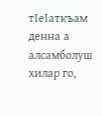тIеIаткъам денна а алсамболуш хилар го,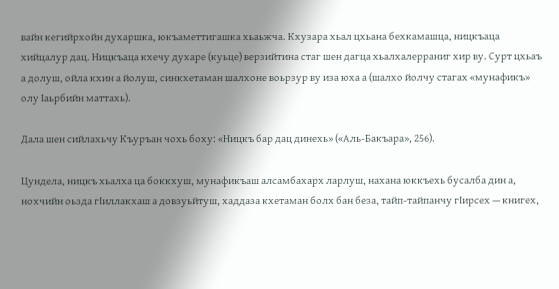вайн кегийрхойн духаршка, юкъаметтигашка хьаьжча. Кхузара хьал цхьана бехкамашца, ницкъаца хийцалур дац. Ницкъаца кхечу духаре (куьце) верзийтина стаг шен дагца хьалхалерраниг хир ву. Сурт цхьаъ а долуш, ойла кхин а йолуш, синкхетаман шалхоне воьрзур ву иза юха а (шалхо йолчу стагах «мунафикъ» олу Iаьрбийн маттахь).

Дала шен сийлахьчу Къуръан чохь боху: «Ницкъ бар дац динехь» («Аль-Бакъара», 256).

Цундела, ницкъ хьалха ца боккхуш, мунафикъаш алсамбахарх ларлуш, нахана юккъехь бусалба дин а, нохчийн оьзда гIиллакхаш а довзуьйтуш, хаддаза кхетаман болх бан беза, тайп-тайпанчу гIирсех — книгех,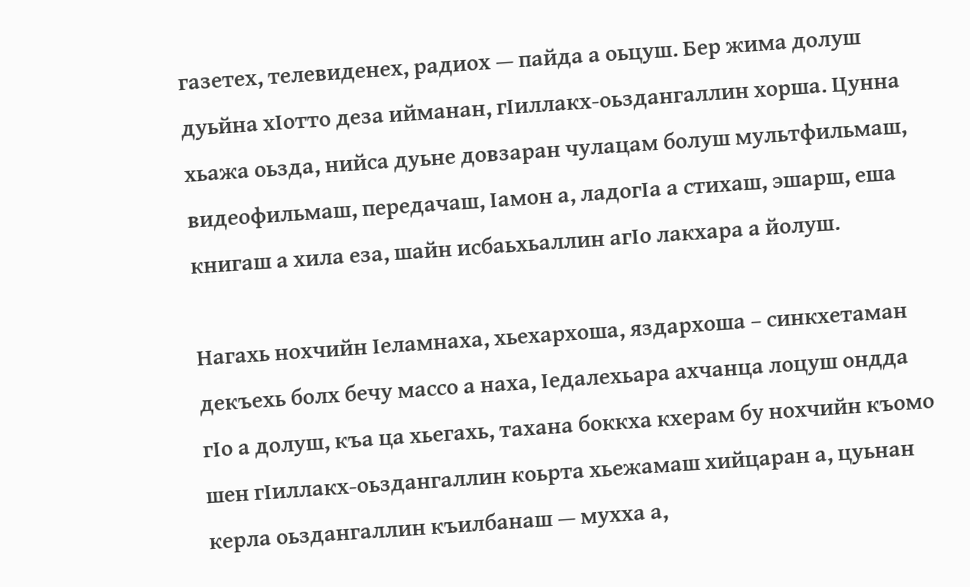газетех, телевиденех, радиох — пайда а оьцуш. Бер жима долуш дуьйна хIотто деза ийманан, гIиллакх-оьздангаллин хорша. Цунна хьажа оьзда, нийса дуьне довзаран чулацам болуш мультфильмаш, видеофильмаш, передачаш, Iамон а, ладогIа а стихаш, эшарш, еша книгаш а хила еза, шайн исбаьхьаллин агIо лакхара а йолуш.

Нагахь нохчийн Iеламнаха, хьехархоша, яздархоша – синкхетаман декъехь болх бечу массо а наха, Iедалехьара ахчанца лоцуш ондда гIо а долуш, къа ца хьегахь, тахана боккха кхерам бу нохчийн къомо шен гIиллакх-оьздангаллин коьрта хьежамаш хийцаран а, цуьнан керла оьздангаллин къилбанаш — мухха а,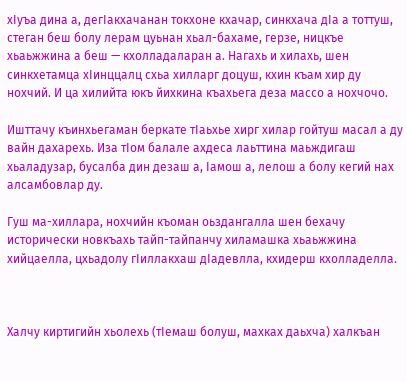хIуъа дина а, дегIакхачанан токхоне кхачар, синкхача дIа а тоттуш, стеган беш болу лерам цуьнан хьал-бахаме, герзе, ницкъе хьаьжжина а беш — кхолладаларан а. Нагахь и хилахь, шен синкхетамца хIинццалц схьа хилларг доцуш, кхин къам хир ду нохчий. И ца хилийта юкъ йихкина къахьега деза массо а нохчочо.

Ишттачу къинхьегаман беркате тIаьхье хирг хилар гойтуш масал а ду вайн дахарехь. Иза тIом балале ахдеса лаьттина маьждигаш хьаладузар, бусалба дин дезаш а, Iамош а, лелош а болу кегий нах алсамбовлар ду.

Гуш ма-хиллара, нохчийн къоман оьздангалла шен бехачу исторически новкъахь тайп-тайпанчу хиламашка хьаьжжина хийцаелла, цхьадолу гIиллакхаш дIадевлла, кхидерш кхолладелла.



Халчу киртигийн хьолехь (тIемаш болуш, махках даьхча) халкъан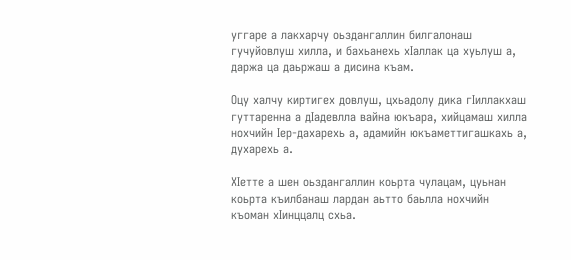уггаре а лакхарчу оьздангаллин билгалонаш гучуйовлуш хилла, и бахьанехь хIаллак ца хуьлуш а, даржа ца даьржаш а дисина къам.

Оцу халчу киртигех довлуш, цхьадолу дика гIиллакхаш гуттаренна а дIадевлла вайна юкъара, хийцамаш хилла нохчийн Iер-дахарехь а, адамийн юкъаметтигашкахь а, духарехь а.

ХIетте а шен оьздангаллин коьрта чулацам, цуьнан коьрта къилбанаш лардан аьтто баьлла нохчийн къоман хIинццалц схьа.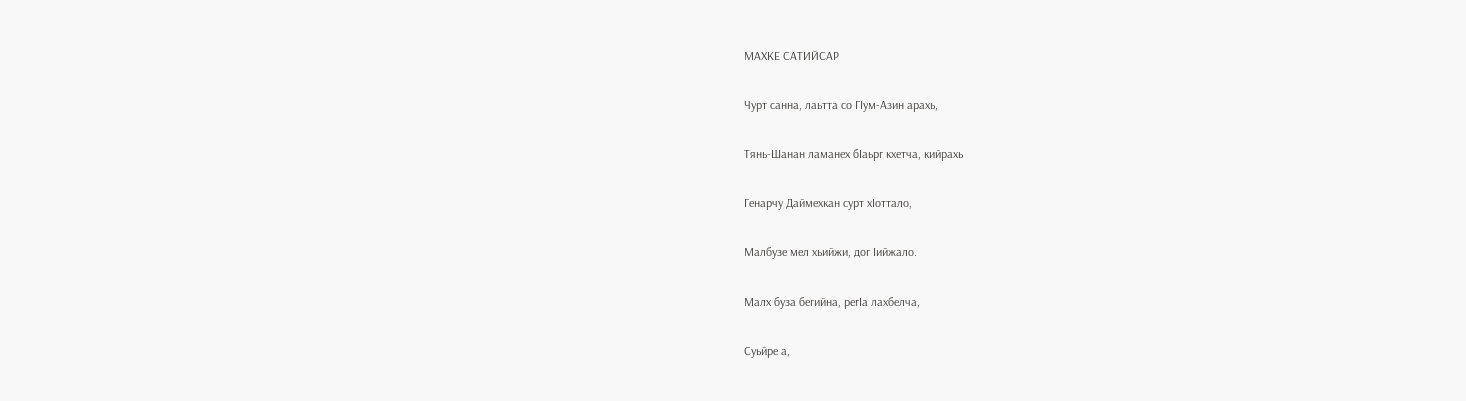МАХКЕ САТИЙСАР

Чурт санна, лаьтта со ГIум-Азин арахь,

Тянь-Шанан ламанех бIаьрг кхетча, кийрахь

Генарчу Даймехкан сурт хIоттало,

Малбузе мел хьийжи, дог Iийжало.

Малх буза бегийна, регIа лахбелча,

Суьйре а,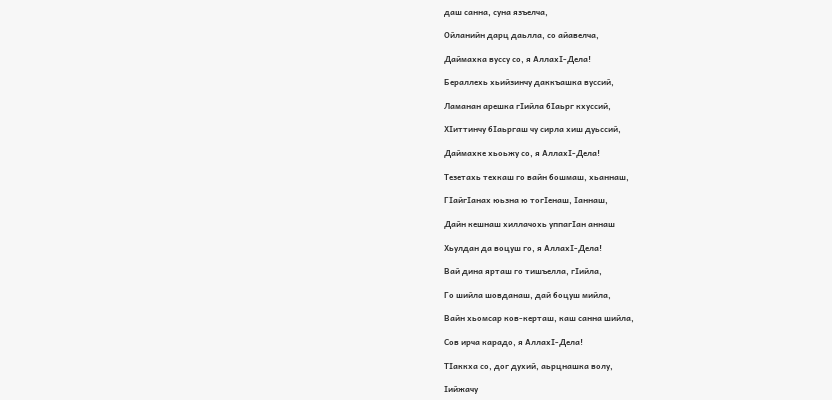даш санна, суна язъелча,

Ойланийн дарц даьлла, со айавелча,

Даймахка вуссу со, я АллахI-Дела!

Бераллехь хьийзинчу даккъашка вуссий,

Ламанан арешка гIийла бIаьрг кхуссий,

ХIиттинчу бIаьргаш чу сирла хиш дуьссий,

Даймахке хьоьжу со, я АллахI-Дела!

Тезетахь техкаш го вайн бошмаш, хьаннаш,

ГIайгIанах юьзна ю тогIенаш, Iаннаш,

Дайн кешнаш хиллачохь уппагIан аннаш

Хьулдан да воцуш го, я АллахI-Дела!

Вай дина ярташ го тишъелла, гIийла,

Го шийла шовданаш, дай боцуш мийла,

Вайн хьомсар ков-керташ, каш санна шийла,

Сов ирча карадо, я АллахI-Дела!

ТIаккха со, дог духий, аьрцнашка волу,

Iийжачу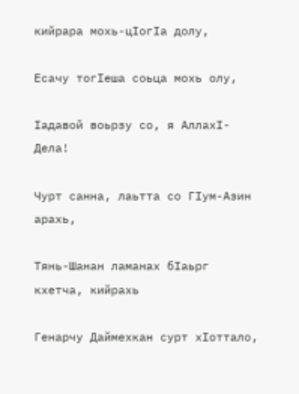кийрара мохь-цIогIа долу,

Есачу тогIеша соьца мохь олу,

Iадавой воьрзу со, я АллахI-Дела!

Чурт санна, лаьтта со ГIум-Азин арахь,

Тянь-Шанан ламанах бIаьрг кхетча, кийрахь

Генарчу Даймехкан сурт хIоттало,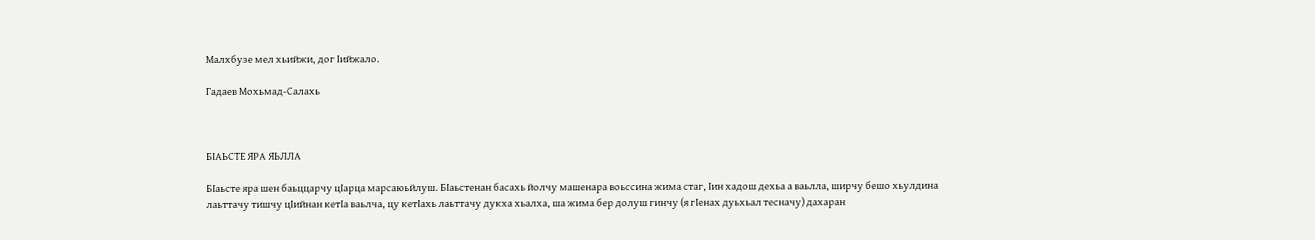Малхбузе мел хьийжи, дог Iийжало.

Гадаев Мохьмад-Салахь



БIАЬСТЕ ЯРА ЯЬЛЛА

БIаьсте яра шен баьццарчу цIарца марсаюьйлуш. БIаьстенан басахь йолчу машенара воьссина жима стаг, Iин хадош дехьа а ваьлла, ширчу бешо хьулдина лаьттачу тишчу цIийнан кетIа ваьлча, цу кетIахь лаьттачу дукха хьалха, ша жима бер долуш гинчу (я гIенах дуьхьал тесначу) дахаран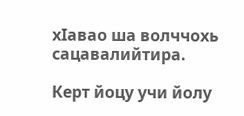хIавао ша волччохь сацавалийтира.

Керт йоцу учи йолу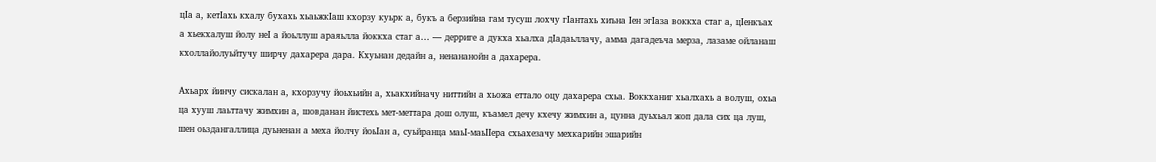цIа а, кетIахь кхалу бухахь хьаьжкIаш кхорзу куьрк а, букъ а берзийна гам тусуш лохчу гIантахь хиъна Iен эгIаза воккха стаг а, цIенкъах а хьекхалуш йолу неI а йоьллуш араяьлла йоккха стаг а… — дерриге а дукха хьалха дIадаьллачу, амма дагадеъча мерза, лазаме ойланаш кхоллайолуьйтучу ширчу дахарера дара. Кхуьнан дедайн а, ненананойн а дахарера.

Ахьарх йинчу сискалан а, кхорзучу йоьхьийн а, хьакхийначу ниттийн а хьожа еттало оцу дахарера схьа. Воккханиг хьалхахь а волуш, охьа ца хууш лаьттачу жимхин а, шовданан йистехь мет-меттара дош олуш, къамел дечу кхечу жимхин а, цунна дуьхьал жоп дала сих ца луш, шен оьздангаллица дуьненан а меха йолчу йоьIан а, суьйранца маьI-маьIIера схьахезачу мехкарийн эшарийн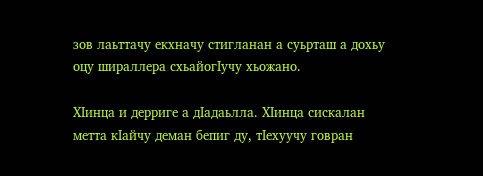зов лаьттачу екхначу стигланан а суьрташ а дохьу оцу шираллера схьайогIучу хьожано.

ХIинца и дерриге а дIадаьлла. ХIинца сискалан метта кIайчу деман бепиг ду, тIехуучу говран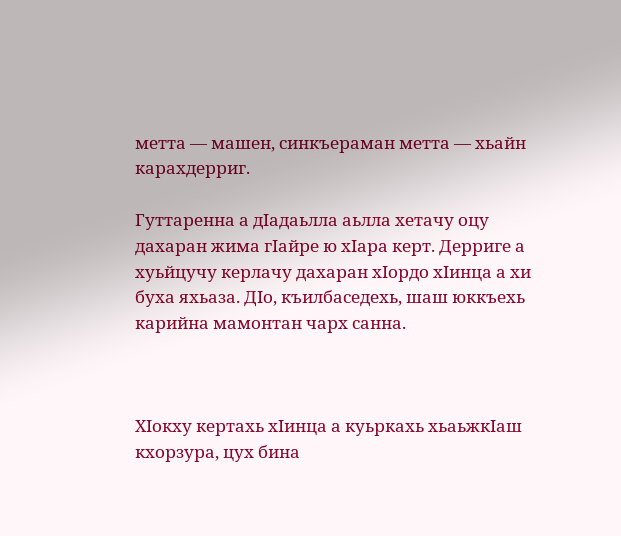метта — машен, синкъераман метта — хьайн карахдерриг.

Гуттаренна а дIадаьлла аьлла хетачу оцу дахаран жима гIайре ю хIара керт. Дерриге а хуьйцучу керлачу дахаран хIордо хIинца а хи буха яхьаза. ДIо, къилбаседехь, шаш юккъехь карийна мамонтан чарх санна.



ХIокху кертахь хIинца а куьркахь хьаьжкIаш кхорзура, цух бина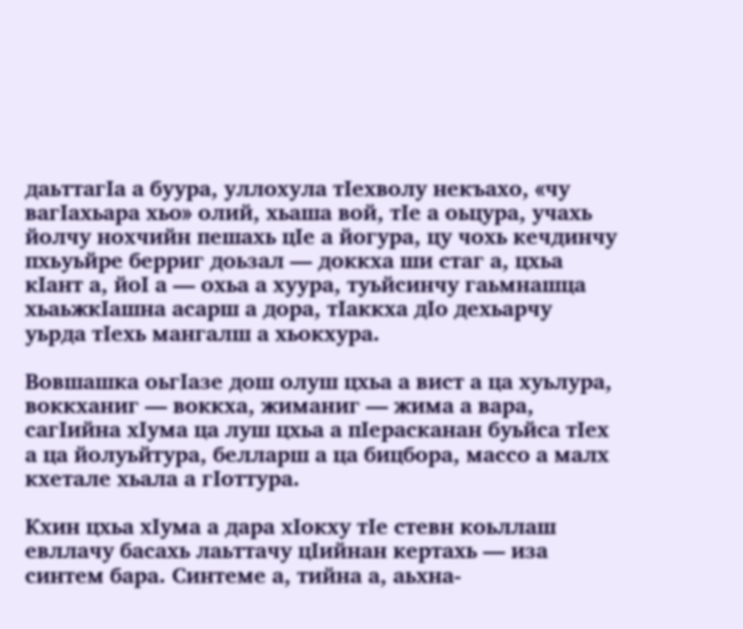даьттагIа а буура, уллохула тIехволу некъахо, «чу вагIахьара хьо» олий, хьаша вой, тIе а оьцура, учахь йолчу нохчийн пешахь цIе а йогура, цу чохь кечдинчу пхьуьйре берриг доьзал — доккха ши стаг а, цхьа кIант а, йоI а — охьа а хуура, туьйсинчу гаьмнашца хьаьжкIашна асарш а дора, тIаккха дIо дехьарчу уьрда тIехь мангалш а хьокхура.

Вовшашка оьгIазе дош олуш цхьа а вист а ца хуьлура, воккханиг — воккха, жиманиг — жима а вара, сагIийна хIума ца луш цхьа а пIерасканан буьйса тIех а ца йолуьйтура, белларш а ца бицбора, массо а малх кхетале хьала а гIоттура.

Кхин цхьа хIума а дара хIокху тIе стевн коьллаш евллачу басахь лаьттачу цIийнан кертахь — иза синтем бара. Синтеме а, тийна а, аьхна-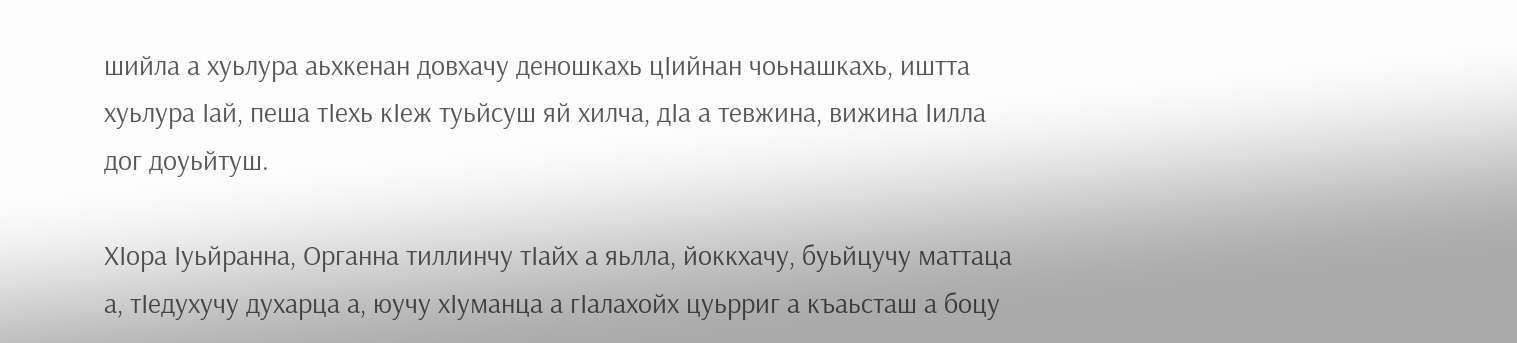шийла а хуьлура аьхкенан довхачу деношкахь цIийнан чоьнашкахь, иштта хуьлура Iай, пеша тIехь кIеж туьйсуш яй хилча, дIа а тевжина, вижина Iилла дог доуьйтуш.

ХIора Iуьйранна, Органна тиллинчу тIайх а яьлла, йоккхачу, буьйцучу маттаца а, тIедухучу духарца а, юучу хIуманца а гIалахойх цуьрриг а къаьсташ а боцу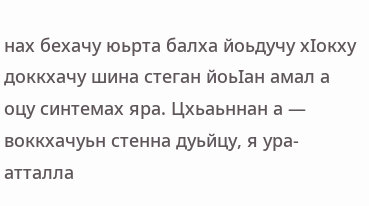нах бехачу юьрта балха йоьдучу хIокху доккхачу шина стеган йоьIан амал а оцу синтемах яра. Цхьаьннан а — воккхачуьн стенна дуьйцу, я ура-атталла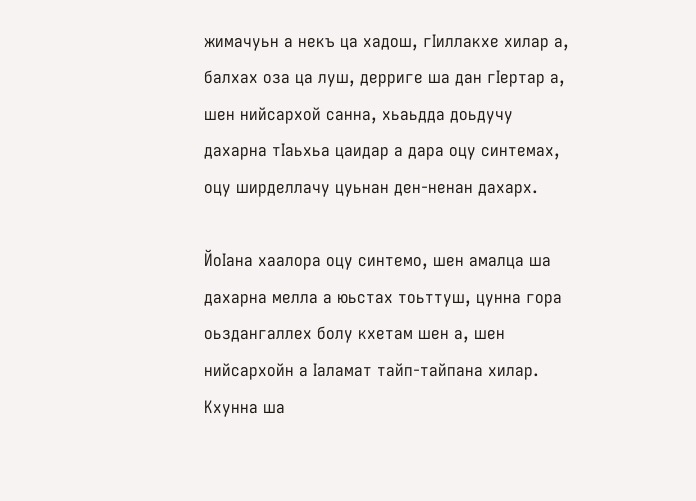жимачуьн а некъ ца хадош, гIиллакхе хилар а, балхах оза ца луш, дерриге ша дан гIертар а, шен нийсархой санна, хьаьдда доьдучу дахарна тIаьхьа цаидар а дара оцу синтемах, оцу ширделлачу цуьнан ден-ненан дахарх.

ЙоIана хаалора оцу синтемо, шен амалца ша дахарна мелла а юьстах тоьттуш, цунна гора оьздангаллех болу кхетам шен а, шен нийсархойн а Iаламат тайп-тайпана хилар. Кхунна ша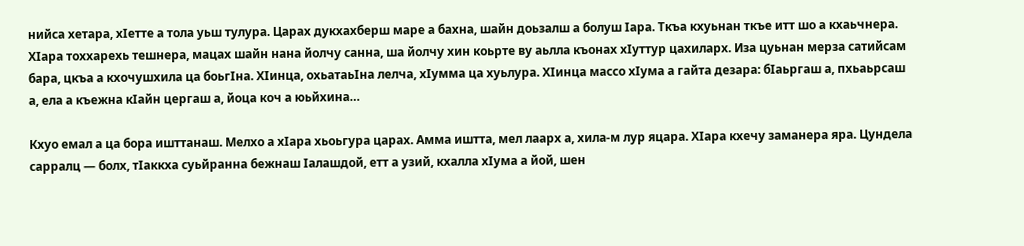нийса хетара, хIетте а тола уьш тулура. Царах дукхахберш маре а бахна, шайн доьзалш а болуш Iара. Ткъа кхуьнан ткъе итт шо а кхаьчнера. ХIара тоххарехь тешнера, мацах шайн нана йолчу санна, ша йолчу хин коьрте ву аьлла къонах хIуттур цахиларх. Иза цуьнан мерза сатийсам бара, цкъа а кхочушхила ца боьгIна. ХIинца, охьатаьIна лелча, хIумма ца хуьлура. ХIинца массо хIума а гайта дезара: бIаьргаш а, пхьаьрсаш а, ела а къежна кIайн цергаш а, йоца коч а юьйхина…

Кхуо емал а ца бора ишттанаш. Мелхо а хIара хьоьгура царах. Амма иштта, мел лаарх а, хила-м лур яцара. ХIара кхечу заманера яра. Цундела сарралц — болх, тIаккха суьйранна бежнаш Iалашдой, етт а узий, кхалла хIума а йой, шен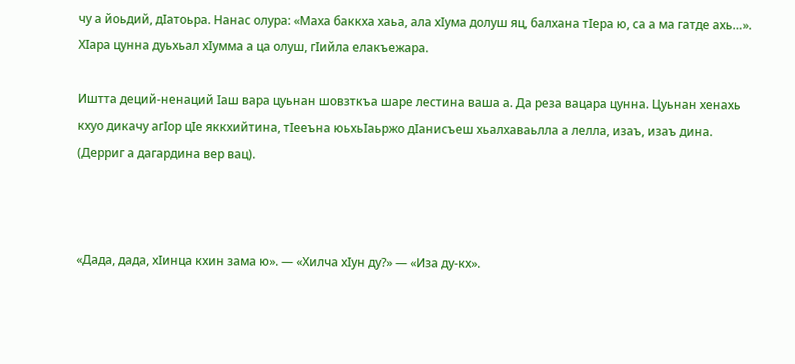чу а йоьдий, дIатоьра. Нанас олура: «Маха баккха хаьа, ала хIума долуш яц, балхана тIера ю, са а ма гатде ахь…». ХIара цунна дуьхьал хIумма а ца олуш, гIийла елакъежара.

Иштта деций-ненаций Iаш вара цуьнан шовзткъа шаре лестина ваша а. Да реза вацара цунна. Цуьнан хенахь кхуо дикачу агIор цIе яккхийтина, тIееъна юьхьIаьржо дIанисъеш хьалхаваьлла а лелла, изаъ, изаъ дина. (Дерриг а дагардина вер вац).



«Дада, дада, хIинца кхин зама ю». — «Хилча хIун ду?» — «Иза ду-кх».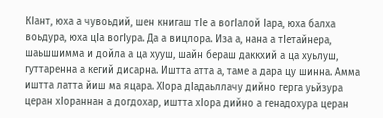КIант, юха а чувоьдий, шен книгаш тIе а вогIалой Iара, юха балха воьдура, юха цIа вогIура. Да а вицлора. Иза а, нана а тIетайнера, шаьшшимма и дойла а ца хууш, шайн бераш даккхий а ца хуьлуш, гуттаренна а кегий дисарна. Иштта атта а, таме а дара цу шинна. Амма иштта латта йиш ма яцара. ХIора дIадаьллачу дийно герга уьйзура церан хIораннан а догдохар, иштта хIора дийно а генадохура церан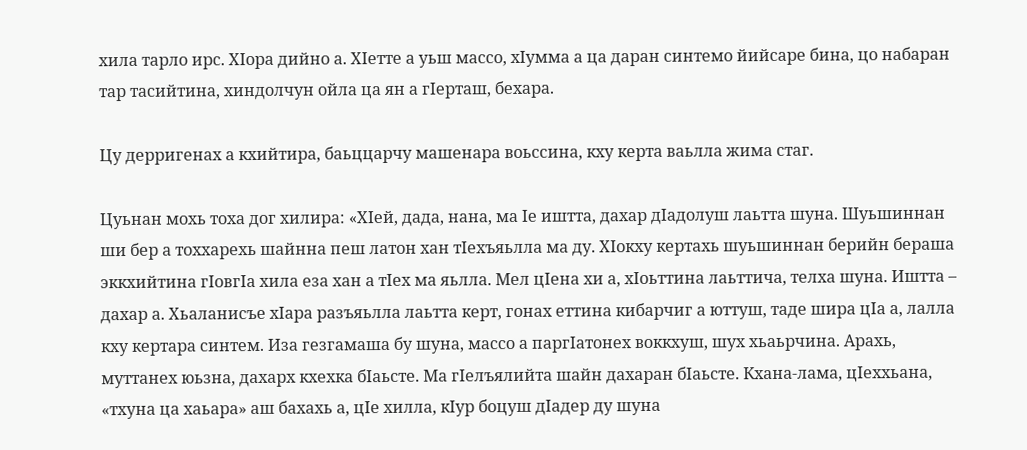хила тарло ирс. ХIора дийно а. ХIетте а уьш массо, хIумма а ца даран синтемо йийсаре бина, цо набаран тар тасийтина, хиндолчун ойла ца ян а гIерташ, бехара.

Цу дерригенах а кхийтира, баьццарчу машенара воьссина, кху керта ваьлла жима стаг.

Цуьнан мохь тоха дог хилира: «ХIей, дада, нана, ма Iе иштта, дахар дIадолуш лаьтта шуна. Шуьшиннан ши бер а тоххарехь шайнна пеш латон хан тIехъяьлла ма ду. ХIокху кертахь шуьшиннан берийн бераша эккхийтина гIовгIа хила еза хан а тIех ма яьлла. Мел цIена хи а, хIоьттина лаьттича, телха шуна. Иштта – дахар а. Хьаланисъе хIара разъяьлла лаьтта керт, гонах еттина кибарчиг а юттуш, таде шира цIа а, лалла кху кертара синтем. Иза гезгамаша бу шуна, массо а паргIатонех воккхуш, шух хьаьрчина. Арахь, муттанех юьзна, дахарх кхехка бIаьсте. Ма гIелъялийта шайн дахаран бIаьсте. Кхана-лама, цIеххьана, «тхуна ца хаьара» аш бахахь а, цIе хилла, кIур боцуш дIадер ду шуна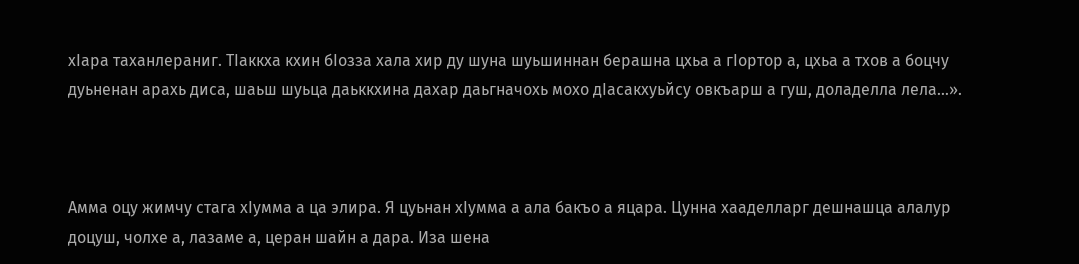хIара таханлераниг. ТIаккха кхин бIозза хала хир ду шуна шуьшиннан берашна цхьа а гIортор а, цхьа а тхов а боцчу дуьненан арахь диса, шаьш шуьца даьккхина дахар даьгначохь мохо дIасакхуьйсу овкъарш а гуш, доладелла лела…».



Амма оцу жимчу стага хIумма а ца элира. Я цуьнан хIумма а ала бакъо а яцара. Цунна хааделларг дешнашца алалур доцуш, чолхе а, лазаме а, церан шайн а дара. Иза шена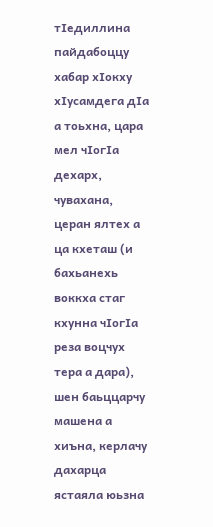тIедиллина пайдабоццу хабар хIокху хIусамдега дIа а тоьхна, цара мел чIогIа дехарх, чувахана, церан ялтех а ца кхеташ (и бахьанехь воккха стаг кхунна чIогIа реза воцчух тера а дара), шен баьццарчу машена а хиъна, керлачу дахарца ястаяла юьзна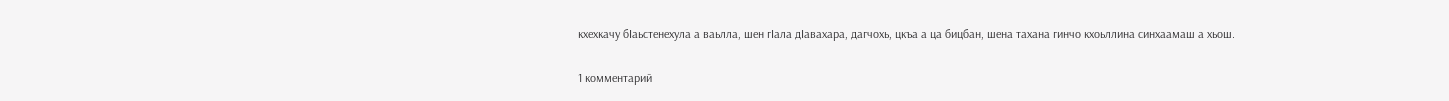кхехкачу бIаьстенехула а ваьлла, шен гIала дIавахара, дагчохь, цкъа а ца бицбан, шена тахана гинчо кхоьллина синхаамаш а хьош.

1 комментарий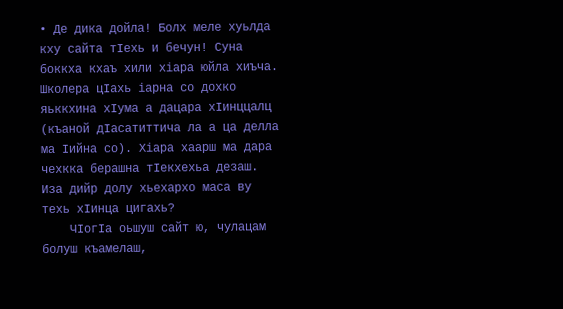• Де дика дойла! Болх меле хуьлда кху сайта тIехь и бечун! Суна боккха кхаъ хили хiара юйла хиъча. Школера цIахь iарна со дохко яьккхина хIума а дацара хIинццалц (къаной дIасатиттича ла а ца делла ма Iийна со). Хiара хаарш ма дара чехкка берашна тIекхехьа дезаш. Иза дийр долу хьехархо маса ву техь хIинца цигахь?
    ЧIогIа оьшуш сайт ю, чулацам болуш къамелаш,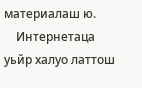материалаш ю.
    Интернетаца уьйр халуо латтош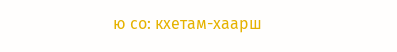ю со: кхетам-хаарш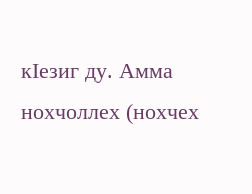кIезиг ду. Амма нохчоллех (нохчех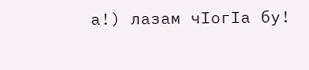а!) лазам чIогIа бу!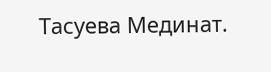Тасуева Мединат.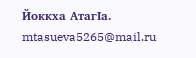Йоккха АтагIа. mtasueva5265@mail.ru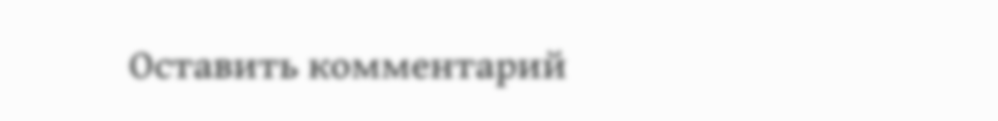Оставить комментарий